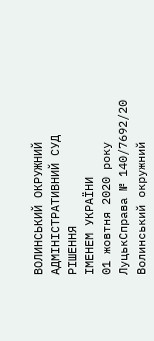ВОЛИНСЬКИЙ ОКРУЖНИЙ АДМІНІСТРАТИВНИЙ СУД
РІШЕННЯ
ІМЕНЕМ УКРАЇНИ
01 жовтня 2020 року ЛуцькСправа № 140/7692/20
Волинський окружний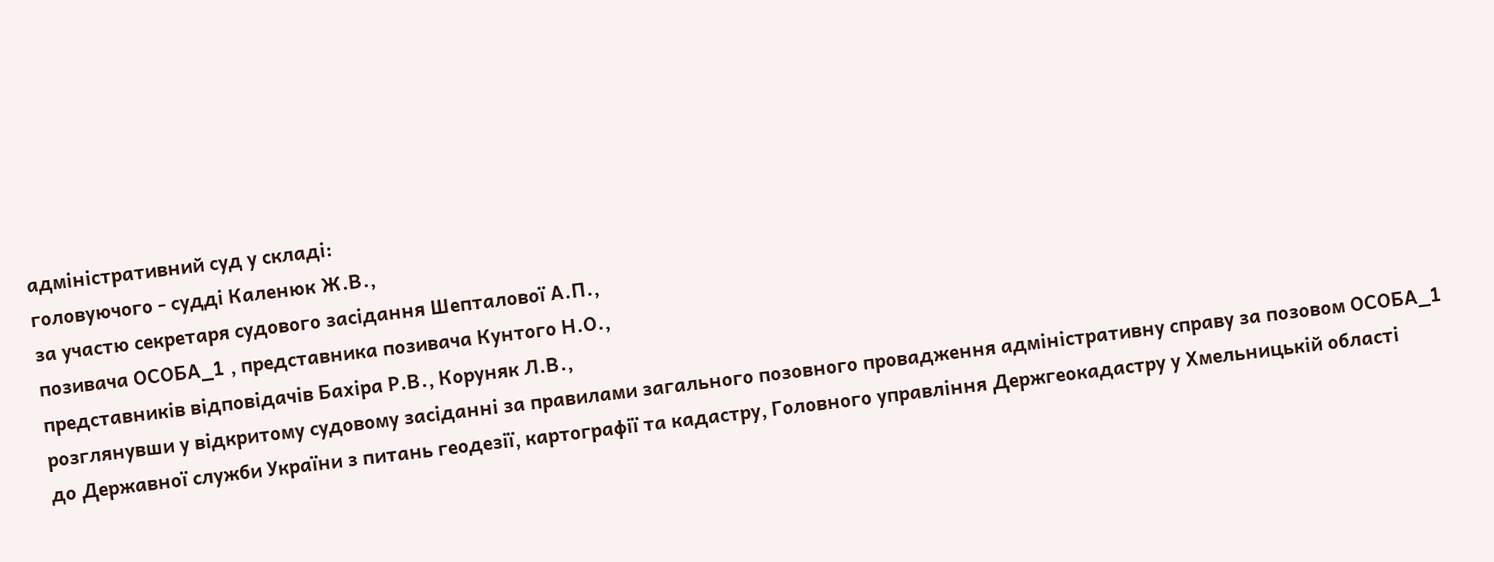адміністративний суд у складі:
головуючого - судді Каленюк Ж.В.,
за участю секретаря судового засідання Шепталової А.П.,
позивача ОСОБА_1 , представника позивача Кунтого Н.О.,
представників відповідачів Бахіра Р.В., Коруняк Л.В.,
розглянувши у відкритому судовому засіданні за правилами загального позовного провадження адміністративну справу за позовом ОСОБА_1 до Державної служби України з питань геодезії, картографії та кадастру, Головного управління Держгеокадастру у Хмельницькій області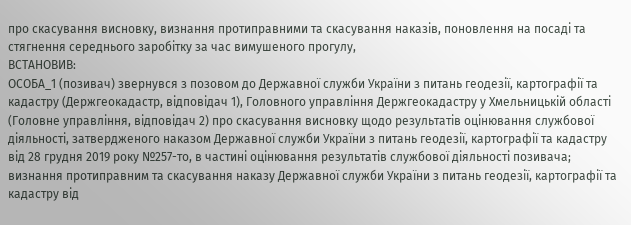про скасування висновку, визнання протиправними та скасування наказів, поновлення на посаді та стягнення середнього заробітку за час вимушеного прогулу,
ВСТАНОВИВ:
ОСОБА_1 (позивач) звернувся з позовом до Державної служби України з питань геодезії, картографії та кадастру (Держгеокадастр, відповідач 1), Головного управління Держгеокадастру у Хмельницькій області (Головне управління, відповідач 2) про скасування висновку щодо результатів оцінювання службової діяльності, затвердженого наказом Державної служби України з питань геодезії, картографії та кадастру від 28 грудня 2019 року №257-то, в частині оцінювання результатів службової діяльності позивача; визнання протиправним та скасування наказу Державної служби України з питань геодезії, картографії та кадастру від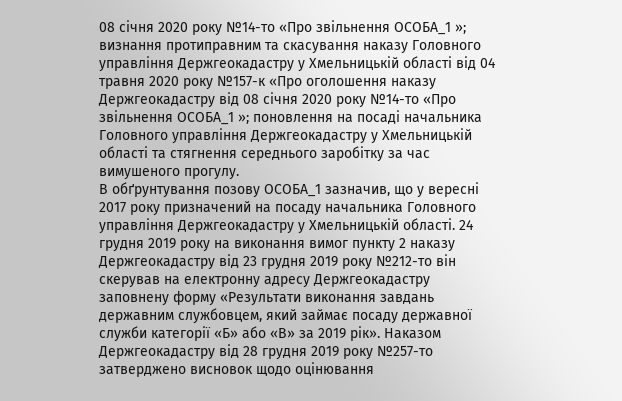08 січня 2020 року №14-то «Про звільнення ОСОБА_1 »; визнання протиправним та скасування наказу Головного управління Держгеокадастру у Хмельницькій області від 04 травня 2020 року №157-к «Про оголошення наказу Держгеокадастру від 08 січня 2020 року №14-то «Про звільнення ОСОБА_1 »; поновлення на посаді начальника Головного управління Держгеокадастру у Хмельницькій області та стягнення середнього заробітку за час вимушеного прогулу.
В обґрунтування позову ОСОБА_1 зазначив, що у вересні 2017 року призначений на посаду начальника Головного управління Держгеокадастру у Хмельницькій області. 24 грудня 2019 року на виконання вимог пункту 2 наказу Держгеокадастру від 23 грудня 2019 року №212-то він скерував на електронну адресу Держгеокадастру заповнену форму «Результати виконання завдань державним службовцем, який займає посаду державної служби категорії «Б» або «В» за 2019 рік». Наказом Держгеокадастру від 28 грудня 2019 року №257-то затверджено висновок щодо оцінювання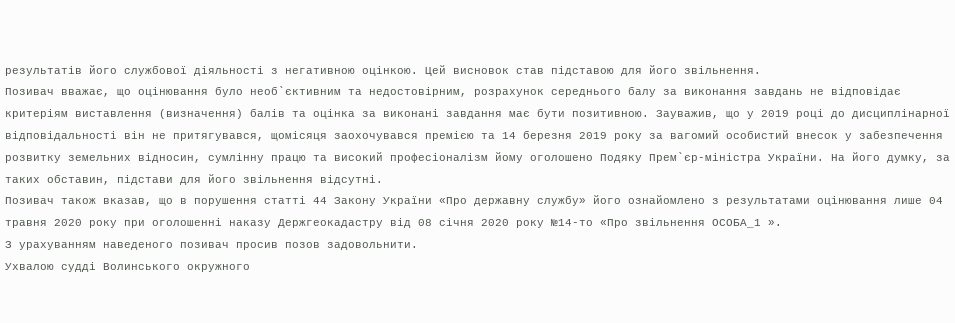результатів його службової діяльності з негативною оцінкою. Цей висновок став підставою для його звільнення.
Позивач вважає, що оцінювання було необ`єктивним та недостовірним, розрахунок середнього балу за виконання завдань не відповідає критеріям виставлення (визначення) балів та оцінка за виконані завдання має бути позитивною. Зауважив, що у 2019 році до дисциплінарної відповідальності він не притягувався, щомісяця заохочувався премією та 14 березня 2019 року за вагомий особистий внесок у забезпечення розвитку земельних відносин, сумлінну працю та високий професіоналізм йому оголошено Подяку Прем`єр-міністра України. На його думку, за таких обставин, підстави для його звільнення відсутні.
Позивач також вказав, що в порушення статті 44 Закону України «Про державну службу» його ознайомлено з результатами оцінювання лише 04 травня 2020 року при оголошенні наказу Держгеокадастру від 08 січня 2020 року №14-то «Про звільнення ОСОБА_1 ».
З урахуванням наведеного позивач просив позов задовольнити.
Ухвалою судді Волинського окружного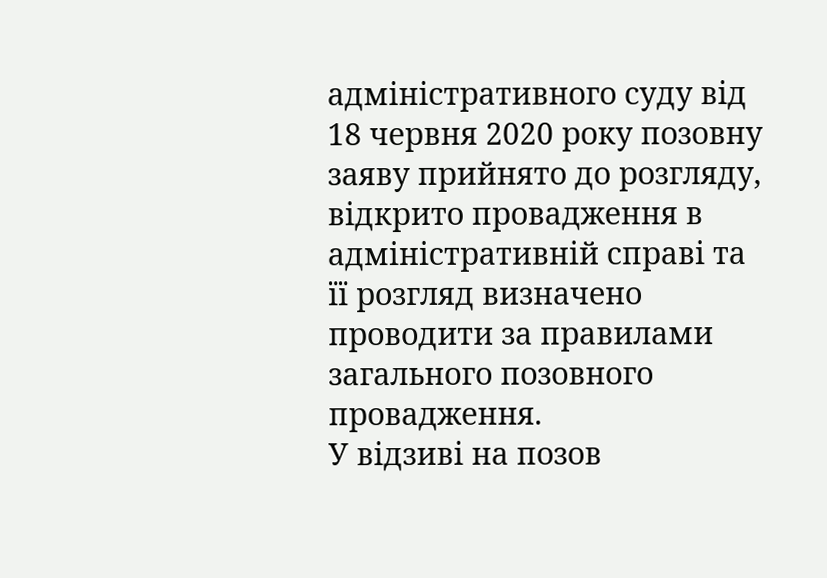адміністративного суду від 18 червня 2020 року позовну заяву прийнято до розгляду, відкрито провадження в адміністративній справі та її розгляд визначено проводити за правилами загального позовного провадження.
У відзиві на позов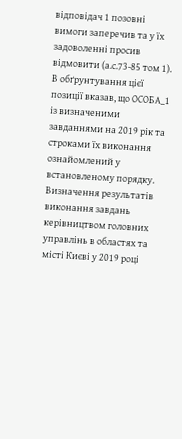відповідач 1 позовні вимоги заперечив та у їх задоволенні просив відмовити (а.с.73-85 том 1). В обґрунтування цієї позиції вказав, що ОСОБА_1 із визначеними завданнями на 2019 рік та строками їх виконання ознайомлений у встановленому порядку. Визначення результатів виконання завдань керівництвом головних управлінь в областях та місті Києві у 2019 році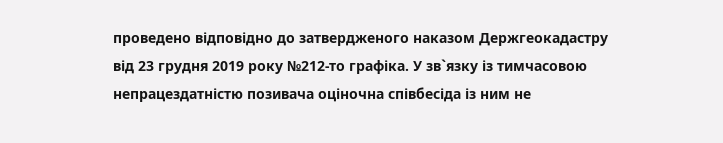проведено відповідно до затвердженого наказом Держгеокадастру від 23 грудня 2019 року №212-то графіка. У зв`язку із тимчасовою непрацездатністю позивача оціночна співбесіда із ним не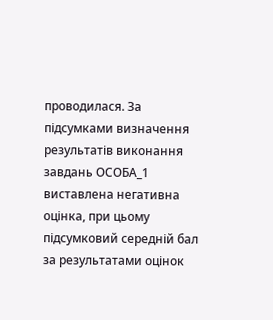проводилася. За підсумками визначення результатів виконання завдань ОСОБА_1 виставлена негативна оцінка, при цьому підсумковий середній бал за результатами оцінок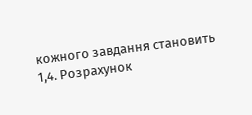кожного завдання становить 1,4. Розрахунок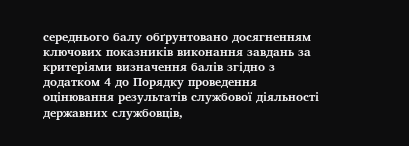середнього балу обґрунтовано досягненням ключових показників виконання завдань за критеріями визначення балів згідно з додатком 4 до Порядку проведення оцінювання результатів службової діяльності державних службовців,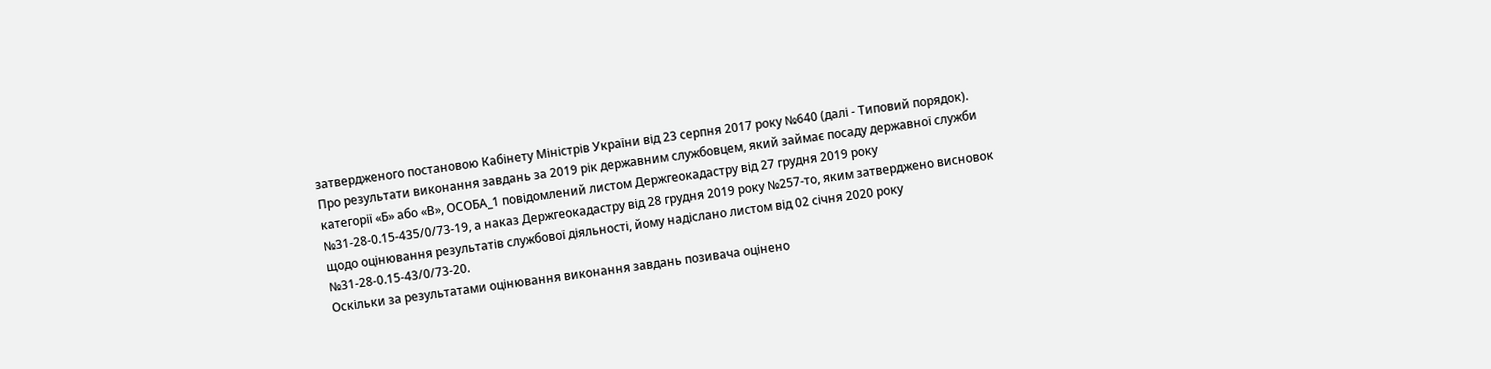затвердженого постановою Кабінету Міністрів України від 23 серпня 2017 року №640 (далі - Типовий порядок). Про результати виконання завдань за 2019 рік державним службовцем, який займає посаду державної служби категорії «Б» або «В», ОСОБА_1 повідомлений листом Держгеокадастру від 27 грудня 2019 року №31-28-0.15-435/0/73-19, а наказ Держгеокадастру від 28 грудня 2019 року №257-то, яким затверджено висновок щодо оцінювання результатів службової діяльності, йому надіслано листом від 02 січня 2020 року №31-28-0.15-43/0/73-20.
Оскільки за результатами оцінювання виконання завдань позивача оцінено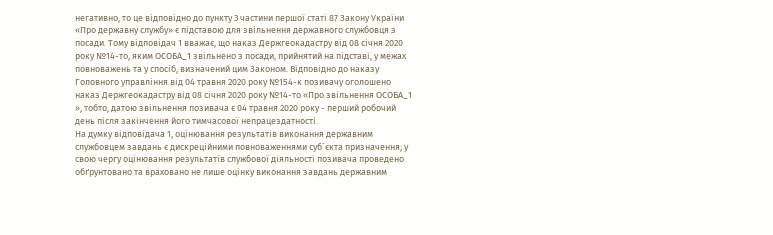негативно, то це відповідно до пункту 3 частини першої статі 87 Закону України «Про державну службу» є підставою для звільнення державного службовця з посади. Тому відповідач 1 вважає, що наказ Держгеокадастру від 08 січня 2020 року №14-то, яким ОСОБА_1 звільнено з посади, прийнятий на підставі, у межах повноважень та у спосіб, визначений цим Законом. Відповідно до наказу Головного управління від 04 травня 2020 року №154-к позивачу оголошено наказ Держгеокадастру від 08 січня 2020 року №14-то «Про звільнення ОСОБА_1 », тобто, датою звільнення позивача є 04 травня 2020 року - перший робочий день після закінчення його тимчасової непрацездатності.
На думку відповідача 1, оцінювання результатів виконання державним службовцем завдань є дискреційними повноваженнями суб`єкта призначення; у свою чергу оцінювання результатів службової діяльності позивача проведено обґрунтовано та враховано не лише оцінку виконання завдань державним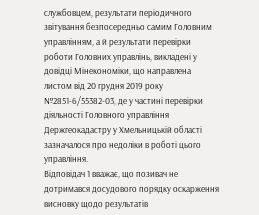службовцем, результати періодичного звітування безпосередньо самим Головним управлінням, а й результати перевірки роботи Головних управлінь, викладені у довідці Мінекономіки, що направлена листом від 20 грудня 2019 року №2851-6/55382-03, де у частині перевірки діяльності Головного управління Держгеокадастру у Хмельницькій області зазначалося про недоліки в роботі цього управління.
Відповідач 1 вважає, що позивач не дотримався досудового порядку оскарження висновку щодо результатів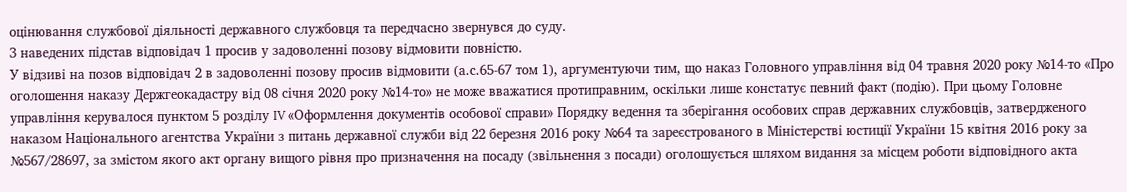оцінювання службової діяльності державного службовця та передчасно звернувся до суду.
З наведених підстав відповідач 1 просив у задоволенні позову відмовити повністю.
У відзиві на позов відповідач 2 в задоволенні позову просив відмовити (а.с.65-67 том 1), аргументуючи тим, що наказ Головного управління від 04 травня 2020 року №14-то «Про оголошення наказу Держгеокадастру від 08 січня 2020 року №14-то» не може вважатися протиправним, оскільки лише констатує певний факт (подію). При цьому Головне управління керувалося пунктом 5 розділу IV «Оформлення документів особової справи» Порядку ведення та зберігання особових справ державних службовців, затвердженого наказом Національного агентства України з питань державної служби від 22 березня 2016 року №64 та зареєстрованого в Міністерстві юстиції України 15 квітня 2016 року за №567/28697, за змістом якого акт органу вищого рівня про призначення на посаду (звільнення з посади) оголошується шляхом видання за місцем роботи відповідного акта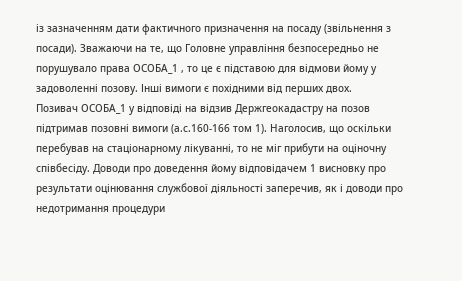із зазначенням дати фактичного призначення на посаду (звільнення з посади). Зважаючи на те, що Головне управління безпосередньо не порушувало права ОСОБА_1 , то це є підставою для відмови йому у задоволенні позову. Інші вимоги є похідними від перших двох.
Позивач ОСОБА_1 у відповіді на відзив Держгеокадастру на позов підтримав позовні вимоги (а.с.160-166 том 1). Наголосив, що оскільки перебував на стаціонарному лікуванні, то не міг прибути на оціночну співбесіду. Доводи про доведення йому відповідачем 1 висновку про результати оцінювання службової діяльності заперечив, як і доводи про недотримання процедури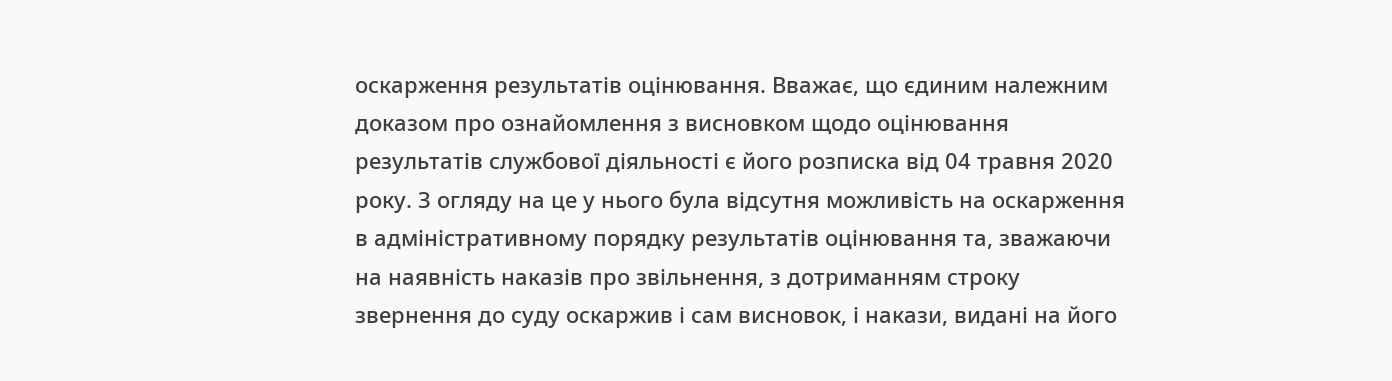оскарження результатів оцінювання. Вважає, що єдиним належним доказом про ознайомлення з висновком щодо оцінювання результатів службової діяльності є його розписка від 04 травня 2020 року. З огляду на це у нього була відсутня можливість на оскарження в адміністративному порядку результатів оцінювання та, зважаючи на наявність наказів про звільнення, з дотриманням строку звернення до суду оскаржив і сам висновок, і накази, видані на його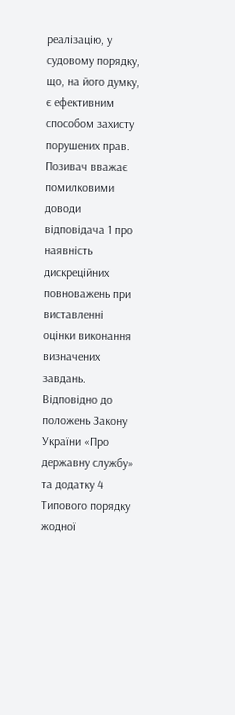реалізацію, у судовому порядку, що, на його думку, є ефективним способом захисту порушених прав.
Позивач вважає помилковими доводи відповідача 1 про наявність дискреційних повноважень при виставленні оцінки виконання визначених завдань. Відповідно до положень Закону України «Про державну службу» та додатку 4 Типового порядку жодної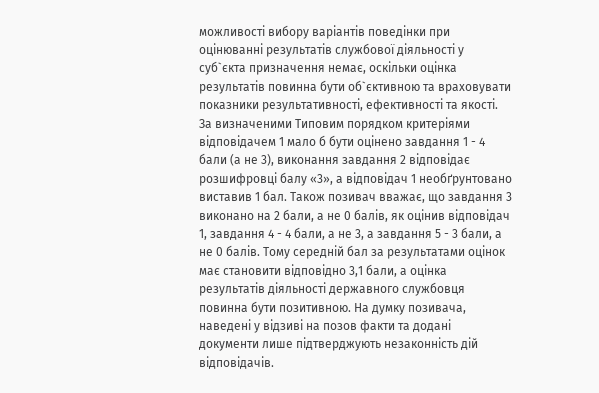можливості вибору варіантів поведінки при оцінюванні результатів службової діяльності у суб`єкта призначення немає, оскільки оцінка результатів повинна бути об`єктивною та враховувати показники результативності, ефективності та якості. За визначеними Типовим порядком критеріями відповідачем 1 мало б бути оцінено завдання 1 - 4 бали (а не 3), виконання завдання 2 відповідає розшифровці балу «3», а відповідач 1 необґрунтовано виставив 1 бал. Також позивач вважає, що завдання 3 виконано на 2 бали, а не 0 балів, як оцінив відповідач 1, завдання 4 - 4 бали, а не 3, а завдання 5 - 3 бали, а не 0 балів. Тому середній бал за результатами оцінок має становити відповідно 3,1 бали, а оцінка результатів діяльності державного службовця повинна бути позитивною. На думку позивача, наведені у відзиві на позов факти та додані документи лише підтверджують незаконність дій відповідачів.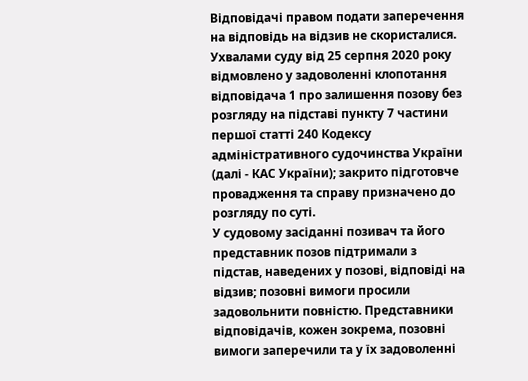Відповідачі правом подати заперечення на відповідь на відзив не скористалися.
Ухвалами суду від 25 серпня 2020 року відмовлено у задоволенні клопотання відповідача 1 про залишення позову без розгляду на підставі пункту 7 частини першої статті 240 Кодексу адміністративного судочинства України (далі - КАС України); закрито підготовче провадження та справу призначено до розгляду по суті.
У судовому засіданні позивач та його представник позов підтримали з підстав, наведених у позові, відповіді на відзив; позовні вимоги просили задовольнити повністю. Представники відповідачів, кожен зокрема, позовні вимоги заперечили та у їх задоволенні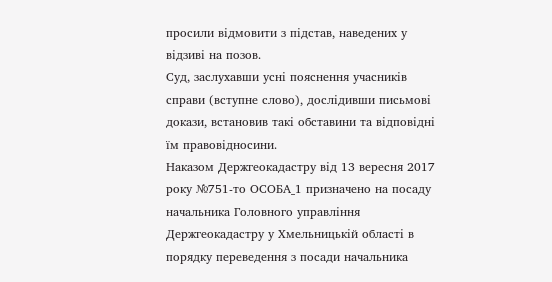просили відмовити з підстав, наведених у відзиві на позов.
Суд, заслухавши усні пояснення учасників справи (вступне слово), дослідивши письмові докази, встановив такі обставини та відповідні їм правовідносини.
Наказом Держгеокадастру від 13 вересня 2017 року №751-то ОСОБА_1 призначено на посаду начальника Головного управління Держгеокадастру у Хмельницькій області в порядку переведення з посади начальника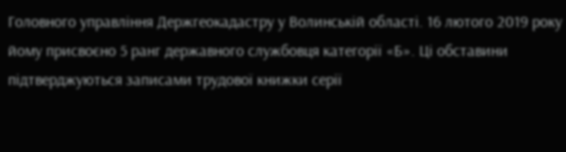Головного управління Держгеокадастру у Волинській області. 16 лютого 2019 року йому присвоєно 5 ранг державного службовця категорії «Б». Ці обставини підтверджуються записами трудової книжки серії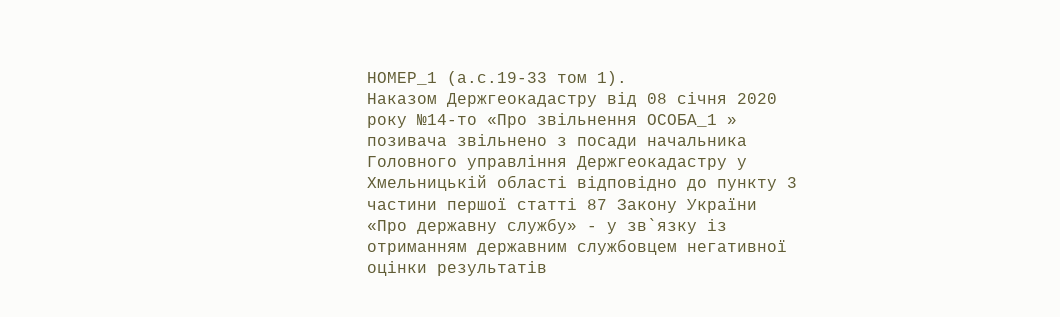НОМЕР_1 (а.с.19-33 том 1).
Наказом Держгеокадастру від 08 січня 2020 року №14-то «Про звільнення ОСОБА_1 » позивача звільнено з посади начальника Головного управління Держгеокадастру у Хмельницькій області відповідно до пункту 3 частини першої статті 87 Закону України «Про державну службу» - у зв`язку із отриманням державним службовцем негативної оцінки результатів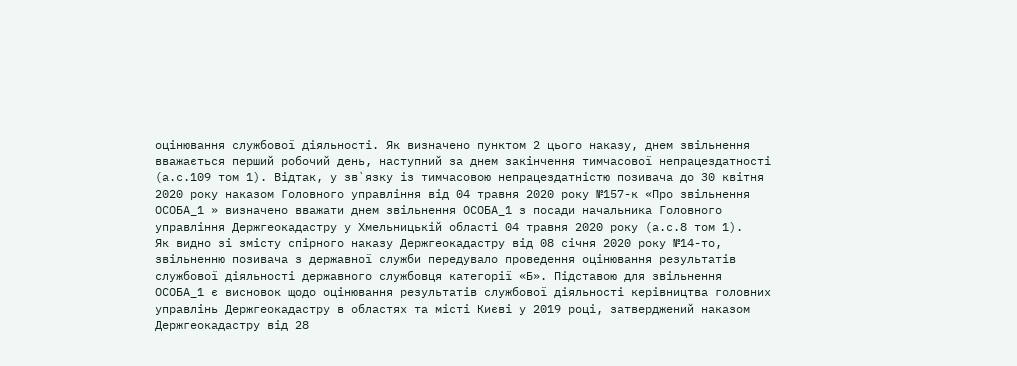оцінювання службової діяльності. Як визначено пунктом 2 цього наказу, днем звільнення вважається перший робочий день, наступний за днем закінчення тимчасової непрацездатності (а.с.109 том 1). Відтак, у зв`язку із тимчасовою непрацездатністю позивача до 30 квітня 2020 року наказом Головного управління від 04 травня 2020 року №157-к «Про звільнення ОСОБА_1 » визначено вважати днем звільнення ОСОБА_1 з посади начальника Головного управління Держгеокадастру у Хмельницькій області 04 травня 2020 року (а.с.8 том 1).
Як видно зі змісту спірного наказу Держгеокадастру від 08 січня 2020 року №14-то, звільненню позивача з державної служби передувало проведення оцінювання результатів службової діяльності державного службовця категорії «Б». Підставою для звільнення ОСОБА_1 є висновок щодо оцінювання результатів службової діяльності керівництва головних управлінь Держгеокадастру в областях та місті Києві у 2019 році, затверджений наказом Держгеокадастру від 28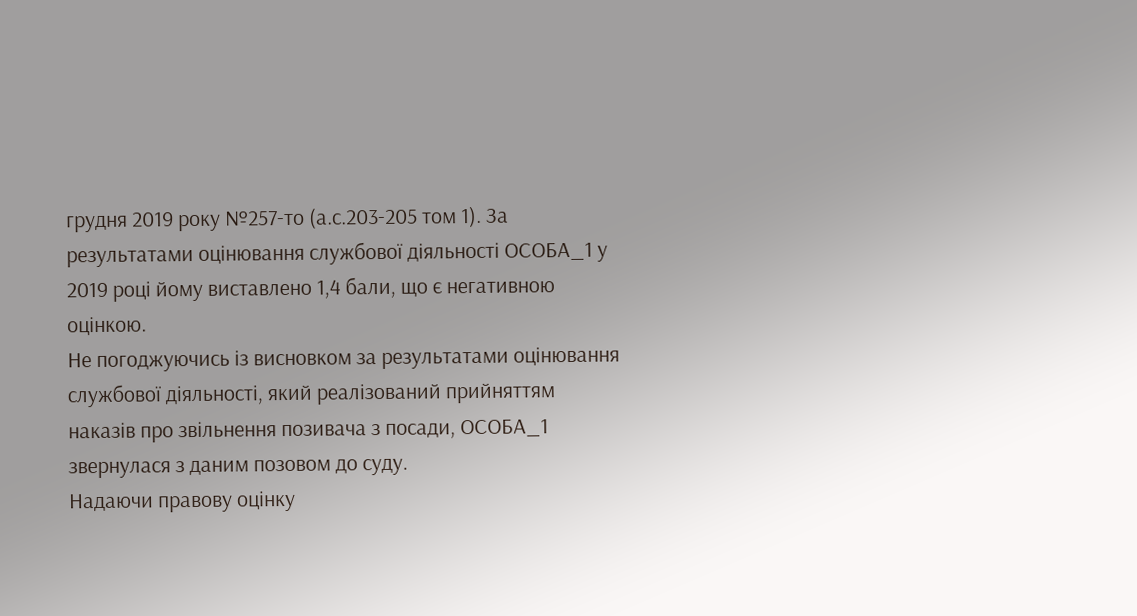грудня 2019 року №257-то (а.с.203-205 том 1). За результатами оцінювання службової діяльності ОСОБА_1 у 2019 році йому виставлено 1,4 бали, що є негативною оцінкою.
Не погоджуючись із висновком за результатами оцінювання службової діяльності, який реалізований прийняттям наказів про звільнення позивача з посади, ОСОБА_1 звернулася з даним позовом до суду.
Надаючи правову оцінку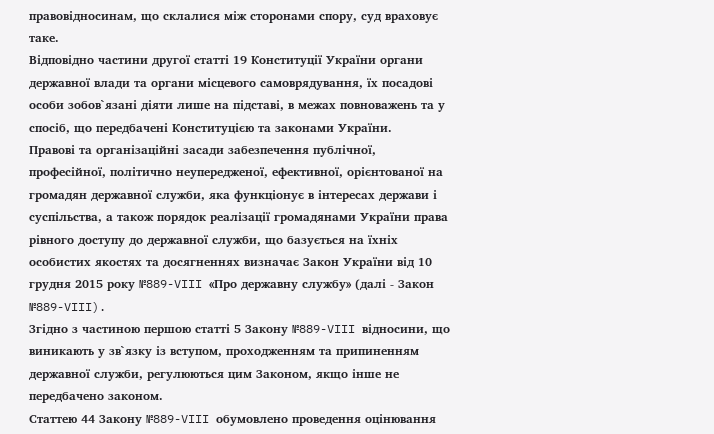правовідносинам, що склалися між сторонами спору, суд враховує таке.
Відповідно частини другої статті 19 Конституції України органи державної влади та органи місцевого самоврядування, їх посадові особи зобов`язані діяти лише на підставі, в межах повноважень та у спосіб, що передбачені Конституцією та законами України.
Правові та організаційні засади забезпечення публічної, професійної, політично неупередженої, ефективної, орієнтованої на громадян державної служби, яка функціонує в інтересах держави і суспільства, а також порядок реалізації громадянами України права рівного доступу до державної служби, що базується на їхніх особистих якостях та досягненнях визначає Закон України від 10 грудня 2015 року №889-VIII «Про державну службу» (далі - Закон №889-VIII).
Згідно з частиною першою статті 5 Закону №889-VIII відносини, що виникають у зв`язку із вступом, проходженням та припиненням державної служби, регулюються цим Законом, якщо інше не передбачено законом.
Статтею 44 Закону №889-VIII обумовлено проведення оцінювання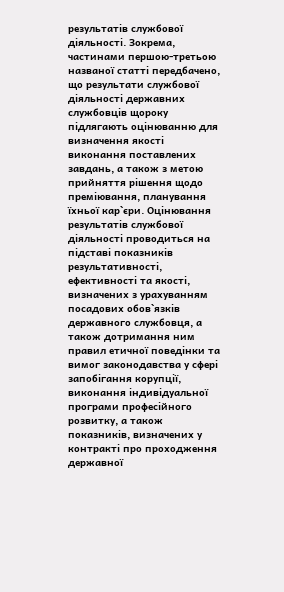результатів службової діяльності. Зокрема, частинами першою-третьою названої статті передбачено, що результати службової діяльності державних службовців щороку підлягають оцінюванню для визначення якості виконання поставлених завдань, а також з метою прийняття рішення щодо преміювання, планування їхньої кар`єри. Оцінювання результатів службової діяльності проводиться на підставі показників результативності, ефективності та якості, визначених з урахуванням посадових обов`язків державного службовця, а також дотримання ним правил етичної поведінки та вимог законодавства у сфері запобігання корупції, виконання індивідуальної програми професійного розвитку, а також показників, визначених у контракті про проходження державної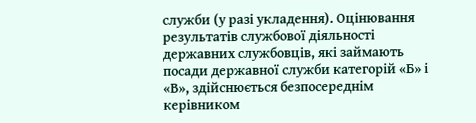служби (у разі укладення). Оцінювання результатів службової діяльності державних службовців, які займають посади державної служби категорій «Б» і «В», здійснюється безпосереднім керівником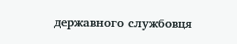державного службовця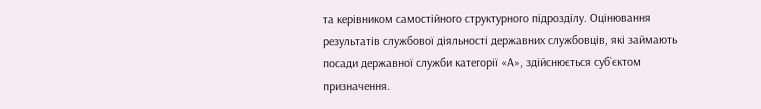та керівником самостійного структурного підрозділу. Оцінювання результатів службової діяльності державних службовців, які займають посади державної служби категорії «А», здійснюється суб`єктом призначення.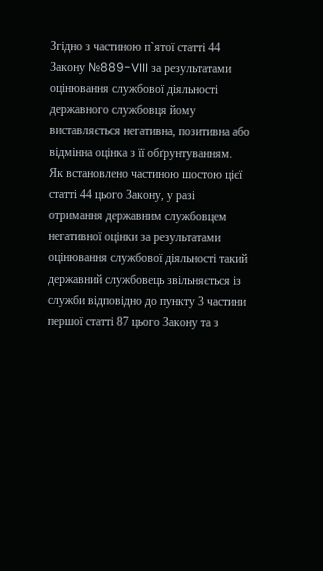Згідно з частиною п`ятої статті 44 Закону №889-VIII за результатами оцінювання службової діяльності державного службовця йому виставляється негативна, позитивна або відмінна оцінка з її обґрунтуванням.
Як встановлено частиною шостою цієї статті 44 цього Закону, у разі отримання державним службовцем негативної оцінки за результатами оцінювання службової діяльності такий державний службовець звільняється із служби відповідно до пункту 3 частини першої статті 87 цього Закону та з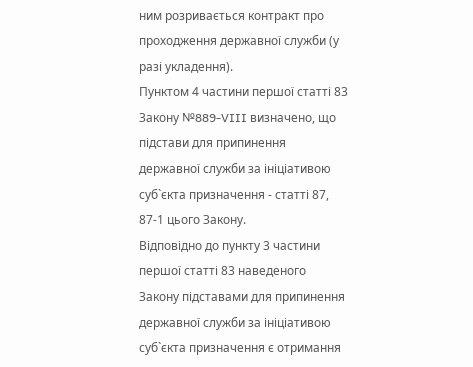ним розривається контракт про проходження державної служби (у разі укладення).
Пунктом 4 частини першої статті 83 Закону №889-VIII визначено, що підстави для припинення державної служби за ініціативою суб`єкта призначення - статті 87, 87-1 цього Закону.
Відповідно до пункту 3 частини першої статті 83 наведеного Закону підставами для припинення державної служби за ініціативою суб`єкта призначення є отримання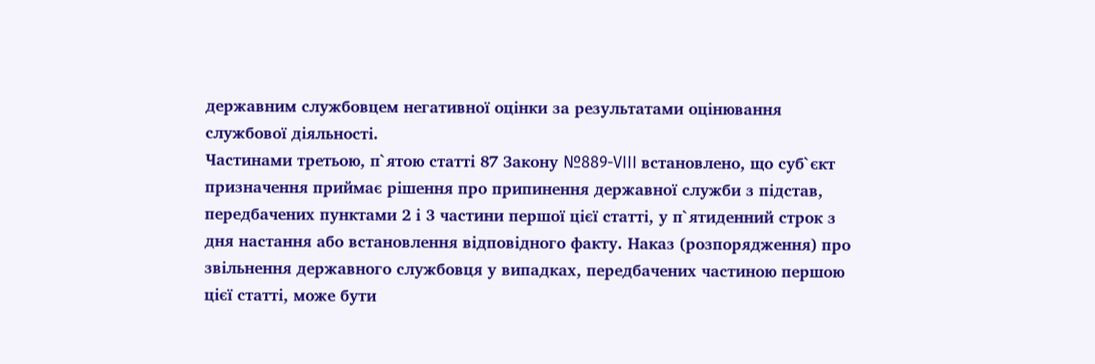державним службовцем негативної оцінки за результатами оцінювання службової діяльності.
Частинами третьою, п`ятою статті 87 Закону №889-VIII встановлено, що суб`єкт призначення приймає рішення про припинення державної служби з підстав, передбачених пунктами 2 і 3 частини першої цієї статті, у п`ятиденний строк з дня настання або встановлення відповідного факту. Наказ (розпорядження) про звільнення державного службовця у випадках, передбачених частиною першою цієї статті, може бути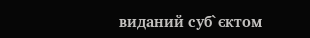виданий суб`єктом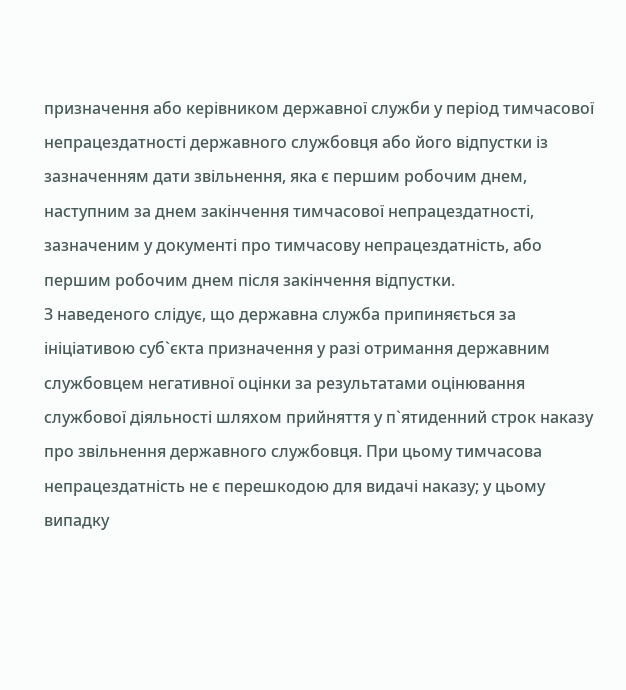призначення або керівником державної служби у період тимчасової непрацездатності державного службовця або його відпустки із зазначенням дати звільнення, яка є першим робочим днем, наступним за днем закінчення тимчасової непрацездатності, зазначеним у документі про тимчасову непрацездатність, або першим робочим днем після закінчення відпустки.
З наведеного слідує, що державна служба припиняється за ініціативою суб`єкта призначення у разі отримання державним службовцем негативної оцінки за результатами оцінювання службової діяльності шляхом прийняття у п`ятиденний строк наказу про звільнення державного службовця. При цьому тимчасова непрацездатність не є перешкодою для видачі наказу; у цьому випадку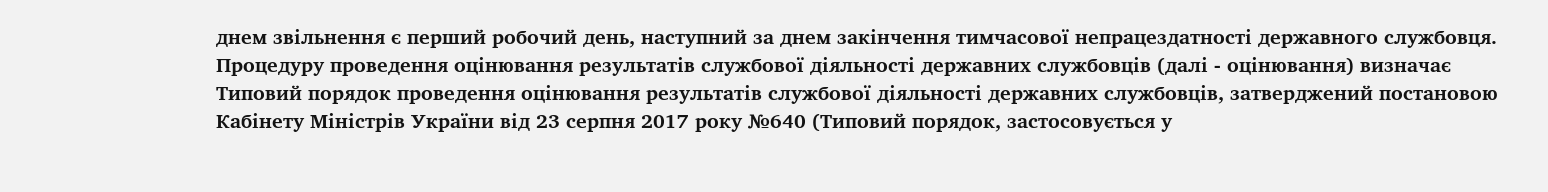днем звільнення є перший робочий день, наступний за днем закінчення тимчасової непрацездатності державного службовця.
Процедуру проведення оцінювання результатів службової діяльності державних службовців (далі - оцінювання) визначає Типовий порядок проведення оцінювання результатів службової діяльності державних службовців, затверджений постановою Кабінету Міністрів України від 23 серпня 2017 року №640 (Типовий порядок, застосовується у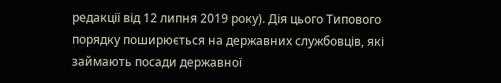редакції від 12 липня 2019 року). Дія цього Типового порядку поширюється на державних службовців, які займають посади державної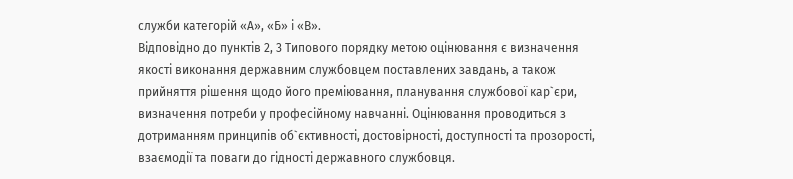служби категорій «А», «Б» і «В».
Відповідно до пунктів 2, 3 Типового порядку метою оцінювання є визначення якості виконання державним службовцем поставлених завдань, а також прийняття рішення щодо його преміювання, планування службової кар`єри, визначення потреби у професійному навчанні. Оцінювання проводиться з дотриманням принципів об`єктивності, достовірності, доступності та прозорості, взаємодії та поваги до гідності державного службовця.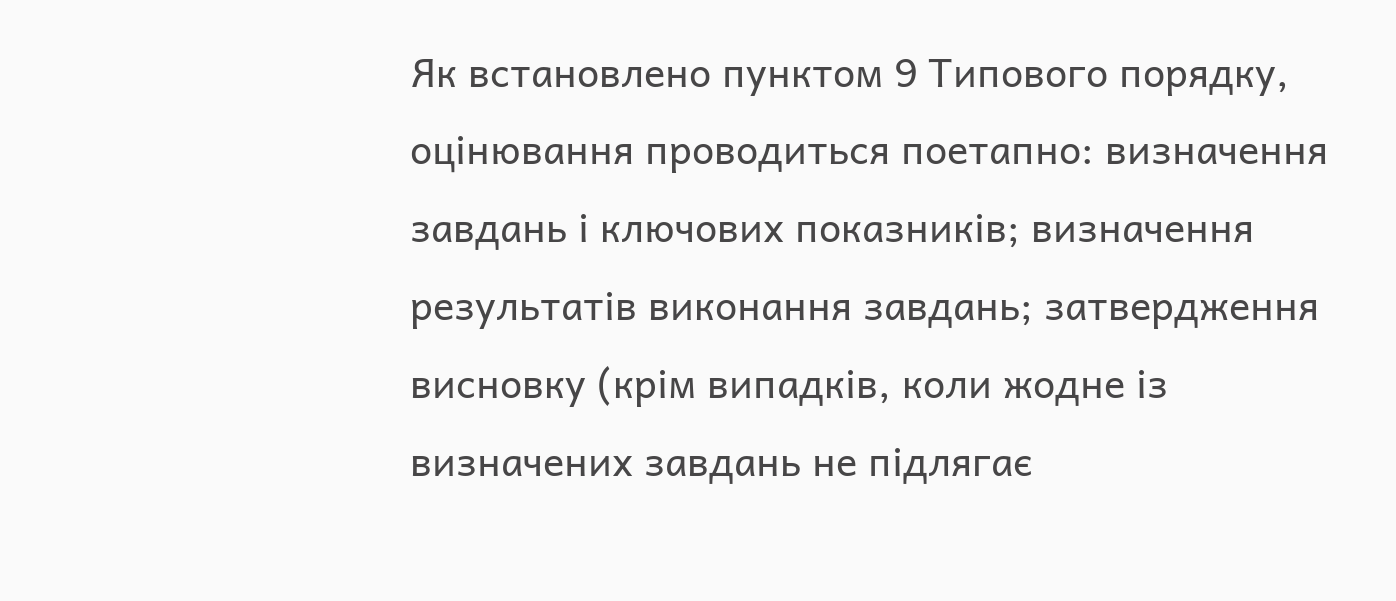Як встановлено пунктом 9 Типового порядку, оцінювання проводиться поетапно: визначення завдань і ключових показників; визначення результатів виконання завдань; затвердження висновку (крім випадків, коли жодне із визначених завдань не підлягає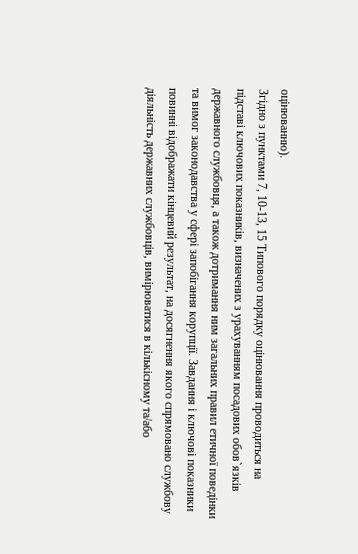оцінюванню).
Згідно з пунктами 7, 10-13, 15 Типового порядку оцінювання проводиться на підставі ключових показників, визначених з урахуванням посадових обов`язків державного службовця, а також дотримання ним загальних правил етичної поведінки та вимог законодавства у сфері запобігання корупції. Завдання і ключові показники повинні відображати кінцевий результат, на досягнення якого спрямовано службову діяльність державних службовців, вимірюватися в кількісному та/або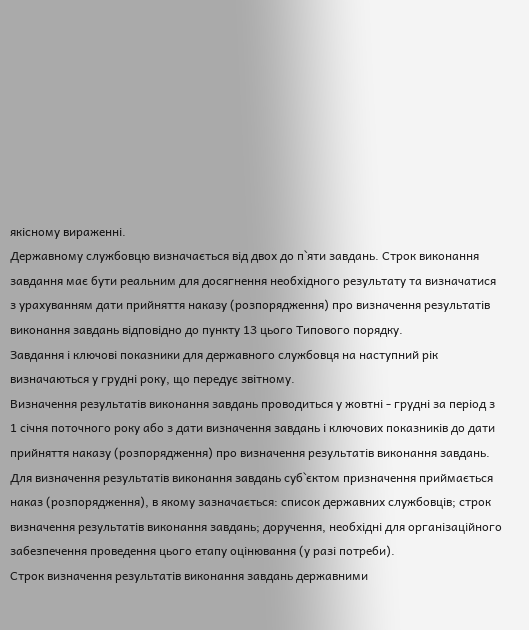якісному вираженні.
Державному службовцю визначається від двох до п`яти завдань. Строк виконання завдання має бути реальним для досягнення необхідного результату та визначатися з урахуванням дати прийняття наказу (розпорядження) про визначення результатів виконання завдань відповідно до пункту 13 цього Типового порядку.
Завдання і ключові показники для державного службовця на наступний рік визначаються у грудні року, що передує звітному.
Визначення результатів виконання завдань проводиться у жовтні - грудні за період з 1 січня поточного року або з дати визначення завдань і ключових показників до дати прийняття наказу (розпорядження) про визначення результатів виконання завдань.
Для визначення результатів виконання завдань суб`єктом призначення приймається наказ (розпорядження), в якому зазначається: список державних службовців; строк визначення результатів виконання завдань; доручення, необхідні для організаційного забезпечення проведення цього етапу оцінювання (у разі потреби).
Строк визначення результатів виконання завдань державними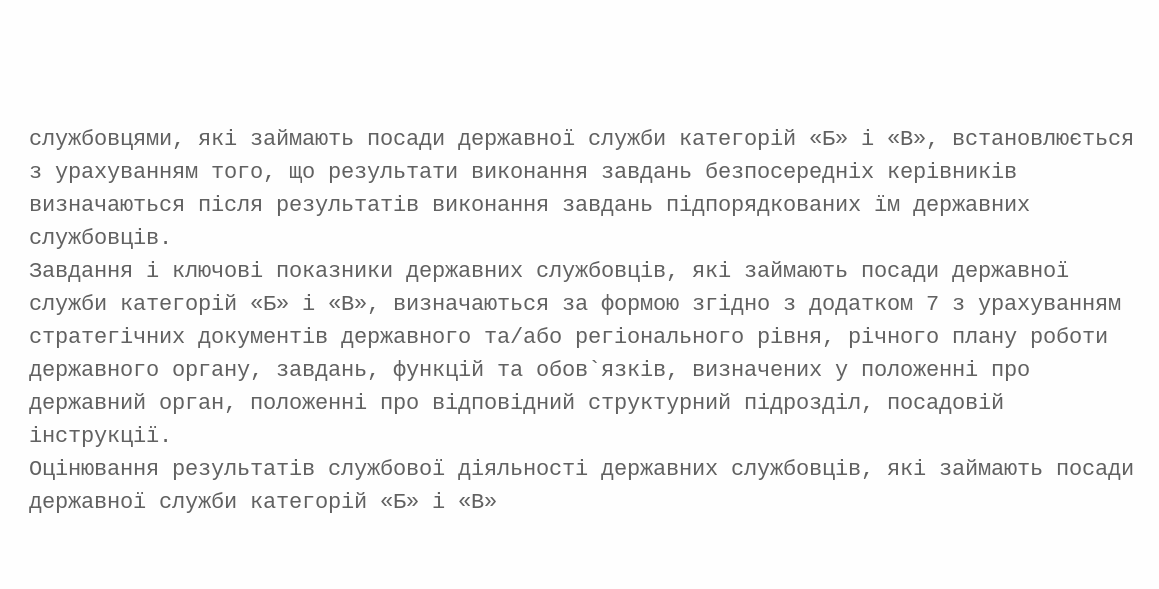службовцями, які займають посади державної служби категорій «Б» і «В», встановлюється з урахуванням того, що результати виконання завдань безпосередніх керівників визначаються після результатів виконання завдань підпорядкованих їм державних службовців.
Завдання і ключові показники державних службовців, які займають посади державної служби категорій «Б» і «В», визначаються за формою згідно з додатком 7 з урахуванням стратегічних документів державного та/або регіонального рівня, річного плану роботи державного органу, завдань, функцій та обов`язків, визначених у положенні про державний орган, положенні про відповідний структурний підрозділ, посадовій інструкції.
Оцінювання результатів службової діяльності державних службовців, які займають посади державної служби категорій «Б» і «В»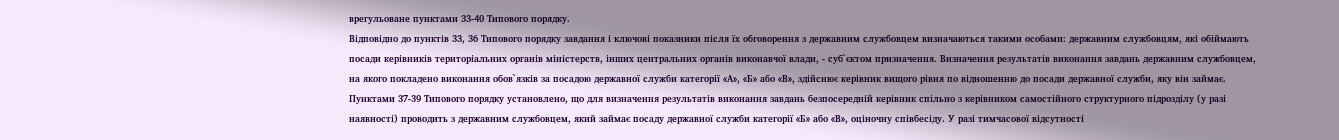врегульоване пунктами 33-40 Типового порядку.
Відповідно до пунктів 33, 36 Типового порядку завдання і ключові показники після їх обговорення з державним службовцем визначаються такими особами: державним службовцям, які обіймають посади керівників територіальних органів міністерств, інших центральних органів виконавчої влади, - суб`єктом призначення. Визначення результатів виконання завдань державним службовцем, на якого покладено виконання обов`язків за посадою державної служби категорії «А», «Б» або «В», здійснює керівник вищого рівня по відношенню до посади державної служби, яку він займає.
Пунктами 37-39 Типового порядку установлено, що для визначення результатів виконання завдань безпосередній керівник спільно з керівником самостійного структурного підрозділу (у разі наявності) проводить з державним службовцем, який займає посаду державної служби категорії «Б» або «В», оціночну співбесіду. У разі тимчасової відсутності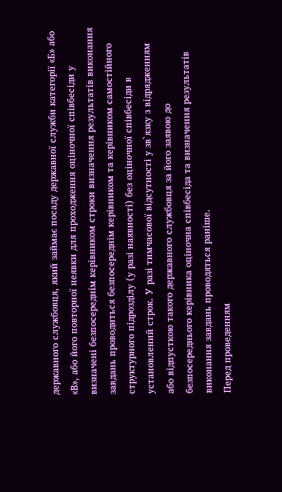державного службовця, який займає посаду державної служби категорії «Б» або «В», або його повторної неявки для проходження оціночної співбесіди у визначені безпосереднім керівником строки визначення результатів виконання завдань проводиться безпосереднім керівником та керівником самостійного структурного підрозділу (у разі наявності) без оціночної співбесіди в установлений строк. У разі тимчасової відсутності у зв`язку з відрядженням або відпусткою такого державного службовця за його заявою до безпосереднього керівника оціночна співбесіда та визначення результатів виконання завдань проводяться раніше.
Перед проведенням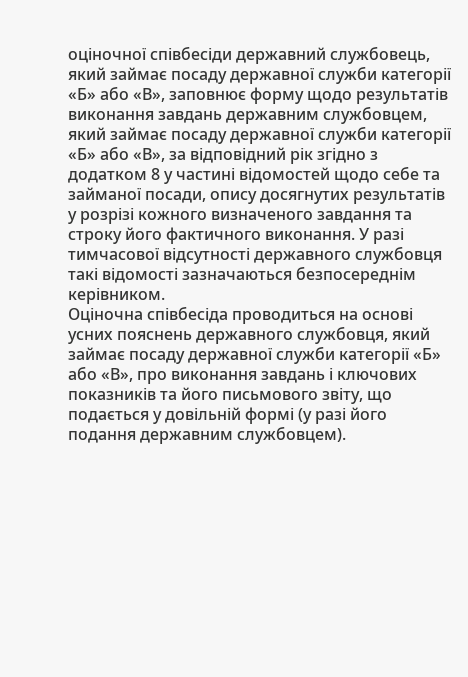оціночної співбесіди державний службовець, який займає посаду державної служби категорії «Б» або «В», заповнює форму щодо результатів виконання завдань державним службовцем, який займає посаду державної служби категорії «Б» або «В», за відповідний рік згідно з додатком 8 у частині відомостей щодо себе та займаної посади, опису досягнутих результатів у розрізі кожного визначеного завдання та строку його фактичного виконання. У разі тимчасової відсутності державного службовця такі відомості зазначаються безпосереднім керівником.
Оціночна співбесіда проводиться на основі усних пояснень державного службовця, який займає посаду державної служби категорії «Б» або «В», про виконання завдань і ключових показників та його письмового звіту, що подається у довільній формі (у разі його подання державним службовцем).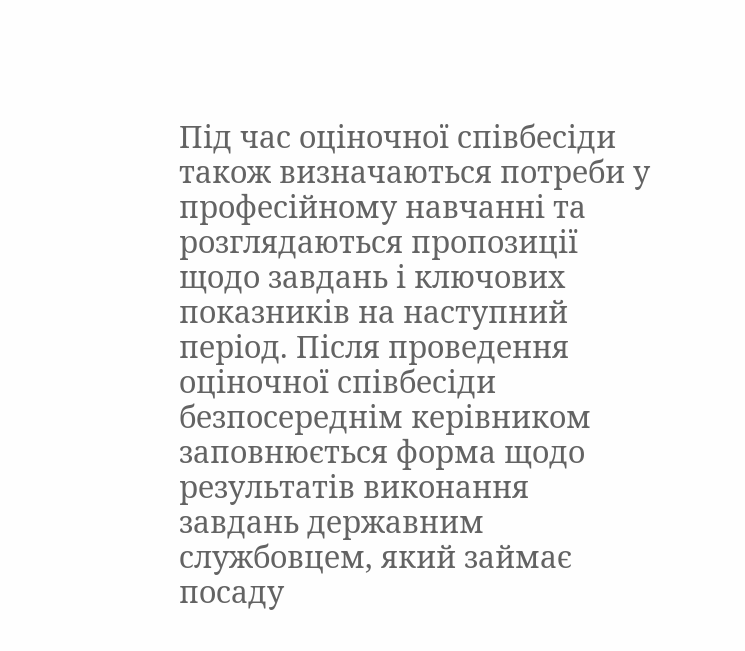Під час оціночної співбесіди також визначаються потреби у професійному навчанні та розглядаються пропозиції щодо завдань і ключових показників на наступний період. Після проведення оціночної співбесіди безпосереднім керівником заповнюється форма щодо результатів виконання завдань державним службовцем, який займає посаду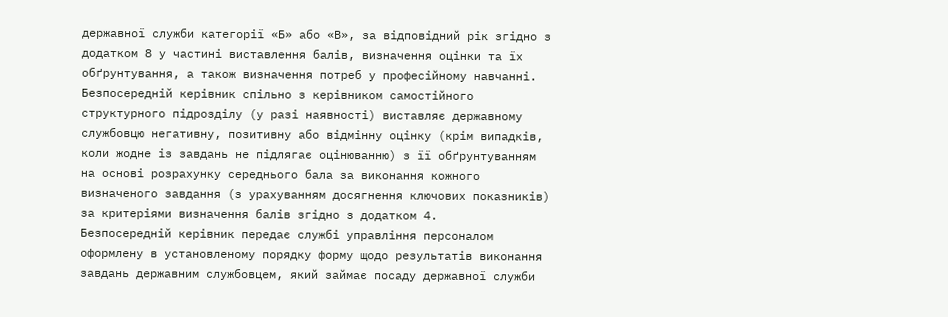державної служби категорії «Б» або «В», за відповідний рік згідно з додатком 8 у частині виставлення балів, визначення оцінки та їх обґрунтування, а також визначення потреб у професійному навчанні. Безпосередній керівник спільно з керівником самостійного структурного підрозділу (у разі наявності) виставляє державному службовцю негативну, позитивну або відмінну оцінку (крім випадків, коли жодне із завдань не підлягає оцінюванню) з її обґрунтуванням на основі розрахунку середнього бала за виконання кожного визначеного завдання (з урахуванням досягнення ключових показників) за критеріями визначення балів згідно з додатком 4.
Безпосередній керівник передає службі управління персоналом оформлену в установленому порядку форму щодо результатів виконання завдань державним службовцем, який займає посаду державної служби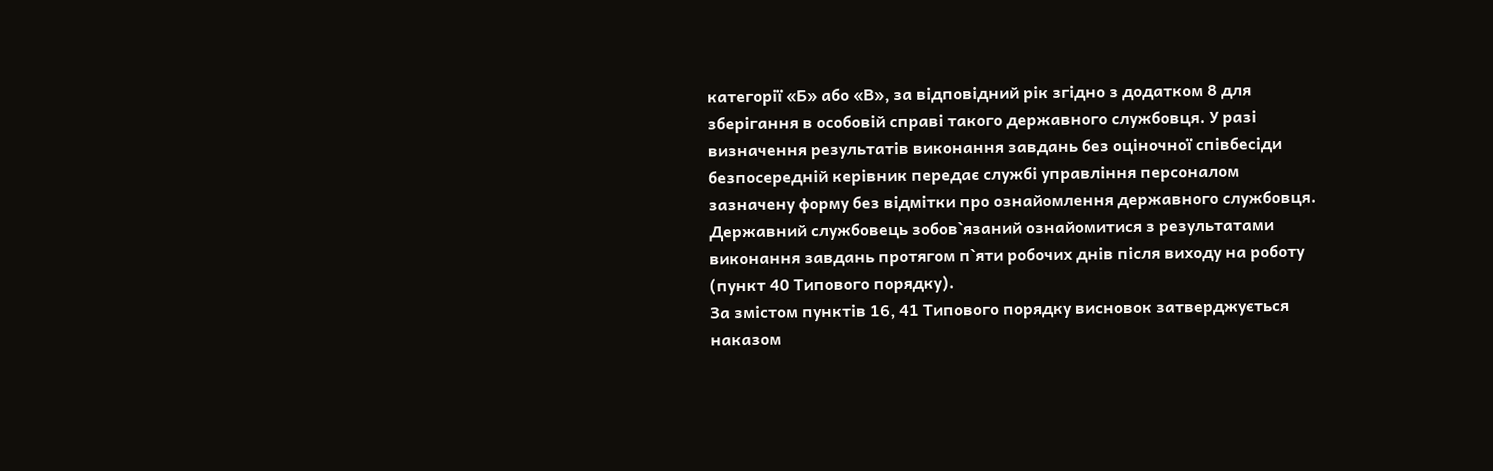категорії «Б» або «В», за відповідний рік згідно з додатком 8 для зберігання в особовій справі такого державного службовця. У разі визначення результатів виконання завдань без оціночної співбесіди безпосередній керівник передає службі управління персоналом зазначену форму без відмітки про ознайомлення державного службовця. Державний службовець зобов`язаний ознайомитися з результатами виконання завдань протягом п`яти робочих днів після виходу на роботу (пункт 40 Типового порядку).
За змістом пунктів 16, 41 Типового порядку висновок затверджується наказом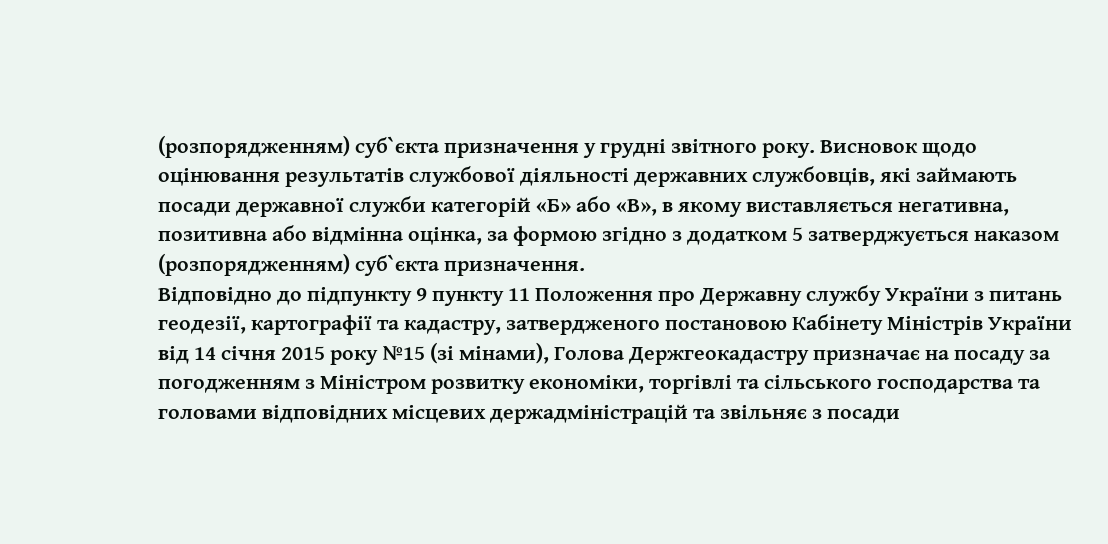(розпорядженням) суб`єкта призначення у грудні звітного року. Висновок щодо оцінювання результатів службової діяльності державних службовців, які займають посади державної служби категорій «Б» або «В», в якому виставляється негативна, позитивна або відмінна оцінка, за формою згідно з додатком 5 затверджується наказом (розпорядженням) суб`єкта призначення.
Відповідно до підпункту 9 пункту 11 Положення про Державну службу України з питань геодезії, картографії та кадастру, затвердженого постановою Кабінету Міністрів України від 14 січня 2015 року №15 (зі мінами), Голова Держгеокадастру призначає на посаду за погодженням з Міністром розвитку економіки, торгівлі та сільського господарства та головами відповідних місцевих держадміністрацій та звільняє з посади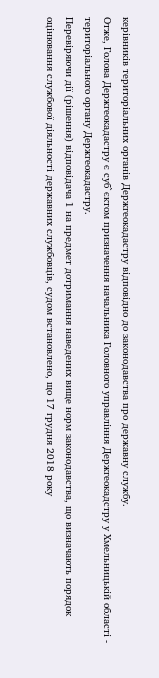керівників територіальних органів Держгеокадастру відповідно до законодавства про державну службу.
Отже, Голова Держгеокадастру є суб`єктом призначення начальника Головного управління Держгеокадстру у Хмельницькій області - територіального органу Держгеокадастру.
Перевіряючи дії (рішення) відповідача 1 на предмет дотримання наведених вище норм законодавства, що визначають порядок оцінювання службової діяльності державних службовців, судом встановлено, що 17 грудня 2018 року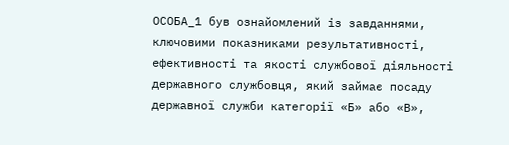ОСОБА_1 був ознайомлений із завданнями, ключовими показниками результативності, ефективності та якості службової діяльності державного службовця, який займає посаду державної служби категорії «Б» або «В»,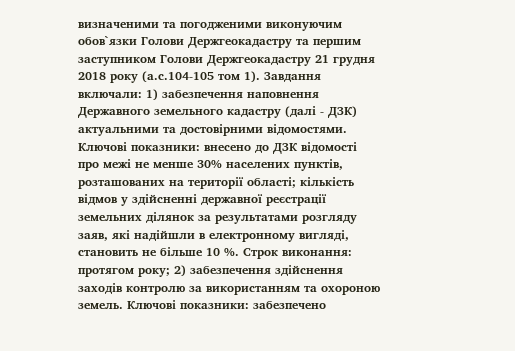визначеними та погодженими виконуючим обов`язки Голови Держгеокадастру та першим заступником Голови Держгеокадастру 21 грудня 2018 року (а.с.104-105 том 1). Завдання включали: 1) забезпечення наповнення Державного земельного кадастру (далі - ДЗК) актуальними та достовірними відомостями. Ключові показники: внесено до ДЗК відомості про межі не менше 30% населених пунктів, розташованих на території області; кількість відмов у здійсненні державної реєстрації земельних ділянок за результатами розгляду заяв, які надійшли в електронному вигляді, становить не більше 10 %. Строк виконання: протягом року; 2) забезпечення здійснення заходів контролю за використанням та охороною земель. Ключові показники: забезпечено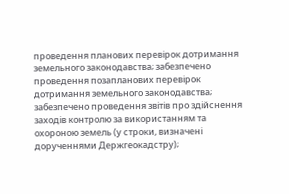проведення планових перевірок дотримання земельного законодавства; забезпечено проведення позапланових перевірок дотримання земельного законодавства; забезпечено проведення звітів про здійснення заходів контролю за використанням та охороною земель (у строки, визначені дорученнями Держгеокадстру);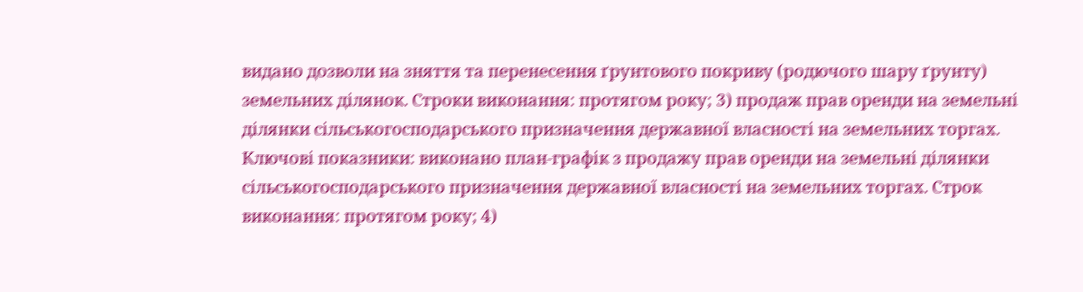видано дозволи на зняття та перенесення ґрунтового покриву (родючого шару ґрунту) земельних ділянок. Строки виконання: протягом року; 3) продаж прав оренди на земельні ділянки сільськогосподарського призначення державної власності на земельних торгах. Ключові показники: виконано план-графік з продажу прав оренди на земельні ділянки сільськогосподарського призначення державної власності на земельних торгах. Строк виконання: протягом року; 4)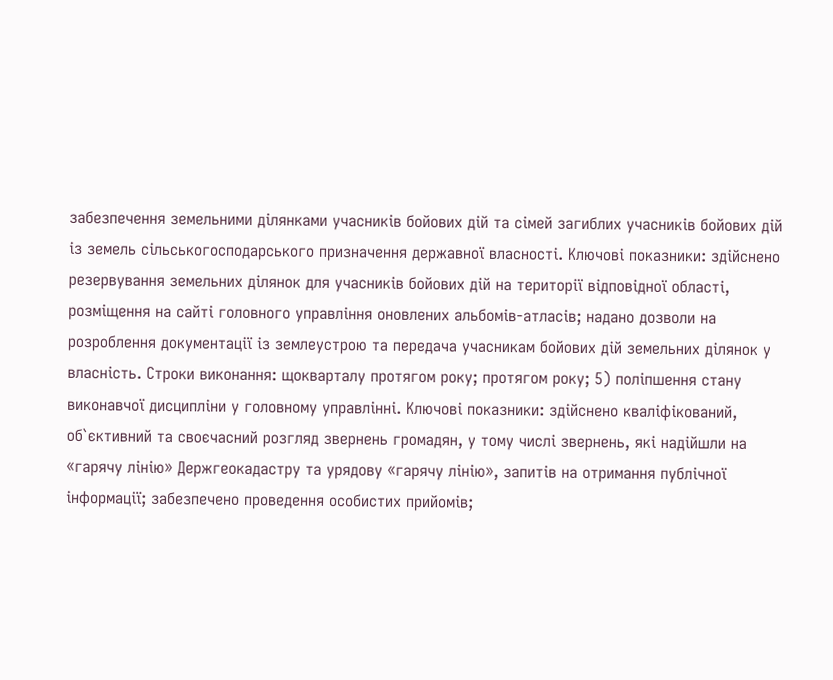забезпечення земельними ділянками учасників бойових дій та сімей загиблих учасників бойових дій із земель сільськогосподарського призначення державної власності. Ключові показники: здійснено резервування земельних ділянок для учасників бойових дій на території відповідної області, розміщення на сайті головного управління оновлених альбомів-атласів; надано дозволи на розроблення документації із землеустрою та передача учасникам бойових дій земельних ділянок у власність. Строки виконання: щокварталу протягом року; протягом року; 5) поліпшення стану виконавчої дисципліни у головному управлінні. Ключові показники: здійснено кваліфікований, об`єктивний та своєчасний розгляд звернень громадян, у тому числі звернень, які надійшли на «гарячу лінію» Держгеокадастру та урядову «гарячу лінію», запитів на отримання публічної інформації; забезпечено проведення особистих прийомів;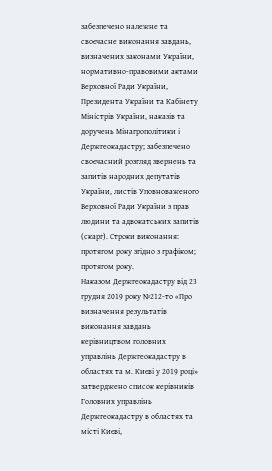забезпечено належне та своєчасне виконання завдань, визначених законами України, нормативно-правовими актами Верховної Ради України, Президента України та Кабінету Міністрів України, наказів та доручень Мінагрополітики і Держгеокадастру; забезпечено своєчасний розгляд звернень та запитів народних депутатів України, листів Уповноваженого Верховної Ради України з прав людини та адвокатських запитів (скарг). Строки виконання: протягом року згідно з графіком; протягом року.
Наказом Держгеокадастру від 23 грудня 2019 року №212-то «Про визначення результатів виконання завдань керівництвом головних управлінь Держгеокадастру в областях та м. Києві у 2019 році» затверджено список керівників Головних управлінь Держгеокадастру в областях та місті Києві,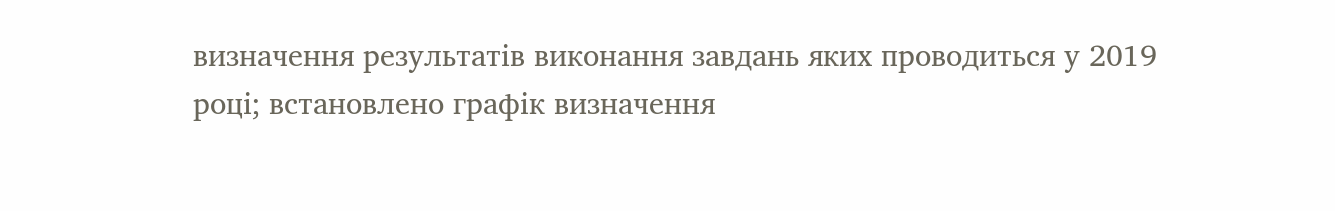визначення результатів виконання завдань яких проводиться у 2019 році; встановлено графік визначення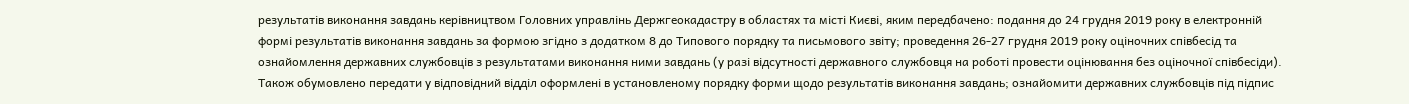результатів виконання завдань керівництвом Головних управлінь Держгеокадастру в областях та місті Києві, яким передбачено: подання до 24 грудня 2019 року в електронній формі результатів виконання завдань за формою згідно з додатком 8 до Типового порядку та письмового звіту; проведення 26-27 грудня 2019 року оціночних співбесід та ознайомлення державних службовців з результатами виконання ними завдань (у разі відсутності державного службовця на роботі провести оцінювання без оціночної співбесіди). Також обумовлено передати у відповідний відділ оформлені в установленому порядку форми щодо результатів виконання завдань; ознайомити державних службовців під підпис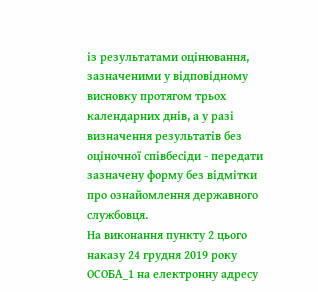із результатами оцінювання, зазначеними у відповідному висновку протягом трьох календарних днів, а у разі визначення результатів без оціночної співбесіди - передати зазначену форму без відмітки про ознайомлення державного службовця.
На виконання пункту 2 цього наказу 24 грудня 2019 року ОСОБА_1 на електронну адресу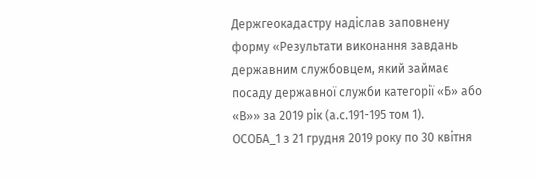Держгеокадастру надіслав заповнену форму «Результати виконання завдань державним службовцем, який займає посаду державної служби категорії «Б» або «В»» за 2019 рік (а.с.191-195 том 1).
ОСОБА_1 з 21 грудня 2019 року по 30 квітня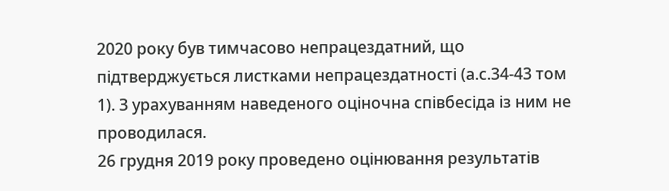2020 року був тимчасово непрацездатний, що підтверджується листками непрацездатності (а.с.34-43 том 1). З урахуванням наведеного оціночна співбесіда із ним не проводилася.
26 грудня 2019 року проведено оцінювання результатів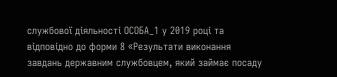службової діяльності ОСОБА_1 у 2019 році та відповідно до форми 8 «Результати виконання завдань державним службовцем, який займає посаду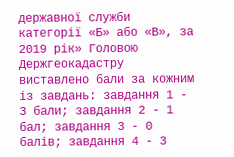державної служби категорії «Б» або «В», за 2019 рік» Головою Держгеокадастру виставлено бали за кожним із завдань: завдання 1 - 3 бали; завдання 2 - 1 бал; завдання 3 - 0 балів; завдання 4 - 3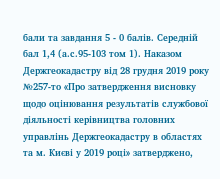бали та завдання 5 - 0 балів. Середній бал 1,4 (а.с.95-103 том 1). Наказом Держгеокадастру від 28 грудня 2019 року №257-то «Про затвердження висновку щодо оцінювання результатів службової діяльності керівництва головних управлінь Держгеокадастру в областях та м. Києві у 2019 році» затверджено,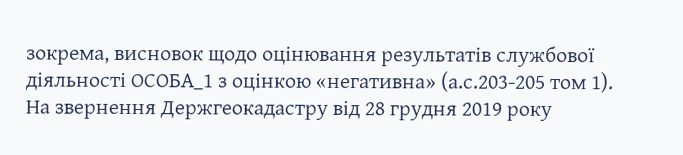зокрема, висновок щодо оцінювання результатів службової діяльності ОСОБА_1 з оцінкою «негативна» (а.с.203-205 том 1).
На звернення Держгеокадастру від 28 грудня 2019 року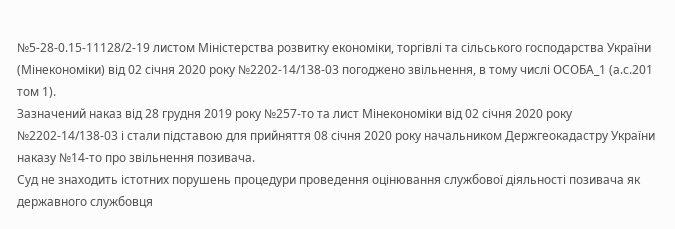№5-28-0.15-11128/2-19 листом Міністерства розвитку економіки, торгівлі та сільського господарства України (Мінекономіки) від 02 січня 2020 року №2202-14/138-03 погоджено звільнення, в тому числі ОСОБА_1 (а.с.201 том 1).
Зазначений наказ від 28 грудня 2019 року №257-то та лист Мінекономіки від 02 січня 2020 року №2202-14/138-03 і стали підставою для прийняття 08 січня 2020 року начальником Держгеокадастру України наказу №14-то про звільнення позивача.
Суд не знаходить істотних порушень процедури проведення оцінювання службової діяльності позивача як державного службовця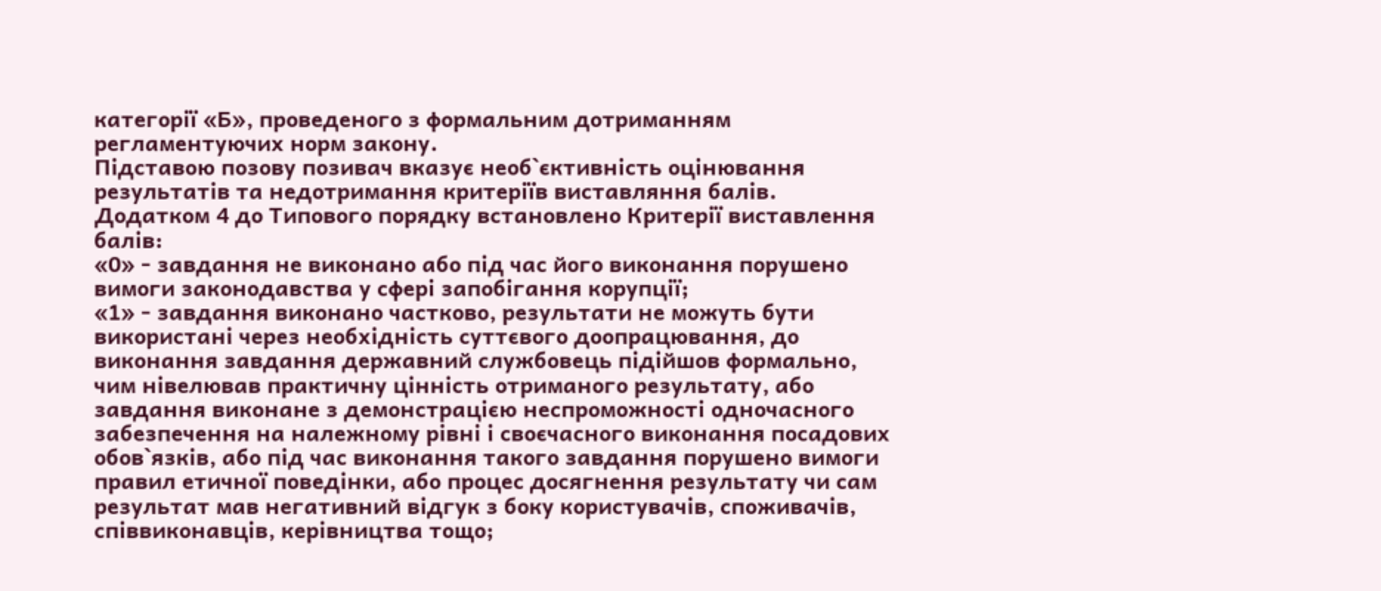категорії «Б», проведеного з формальним дотриманням регламентуючих норм закону.
Підставою позову позивач вказує необ`єктивність оцінювання результатів та недотримання критеріїв виставляння балів.
Додатком 4 до Типового порядку встановлено Критерії виставлення балів:
«0» - завдання не виконано або під час його виконання порушено вимоги законодавства у сфері запобігання корупції;
«1» - завдання виконано частково, результати не можуть бути використані через необхідність суттєвого доопрацювання, до виконання завдання державний службовець підійшов формально, чим нівелював практичну цінність отриманого результату, або завдання виконане з демонстрацією неспроможності одночасного забезпечення на належному рівні і своєчасного виконання посадових обов`язків, або під час виконання такого завдання порушено вимоги правил етичної поведінки, або процес досягнення результату чи сам результат мав негативний відгук з боку користувачів, споживачів, співвиконавців, керівництва тощо;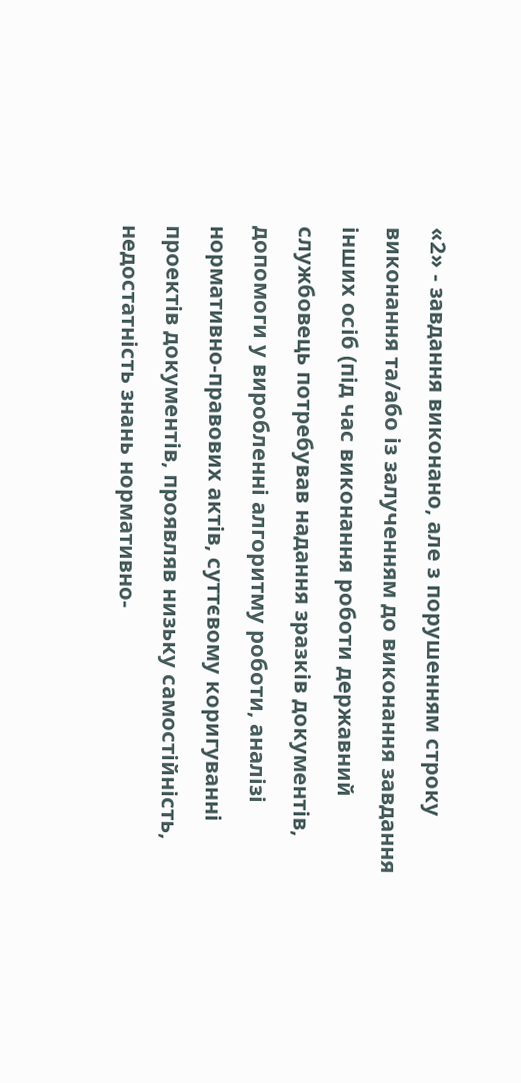«2» - завдання виконано, але з порушенням строку виконання та/або із залученням до виконання завдання інших осіб (під час виконання роботи державний службовець потребував надання зразків документів, допомоги у виробленні алгоритму роботи, аналізі нормативно-правових актів, суттєвому коригуванні проектів документів, проявляв низьку самостійність, недостатність знань нормативно-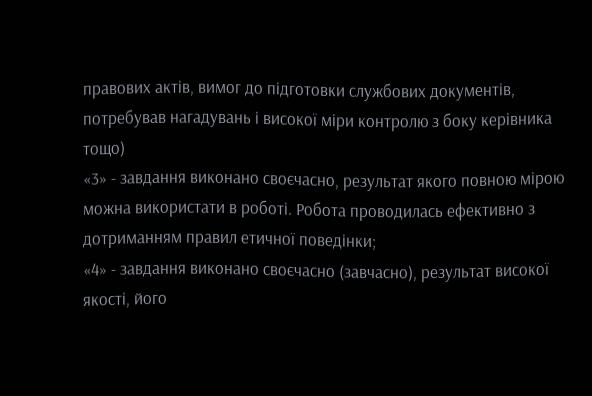правових актів, вимог до підготовки службових документів, потребував нагадувань і високої міри контролю з боку керівника тощо)
«3» - завдання виконано своєчасно, результат якого повною мірою можна використати в роботі. Робота проводилась ефективно з дотриманням правил етичної поведінки;
«4» - завдання виконано своєчасно (завчасно), результат високої якості, його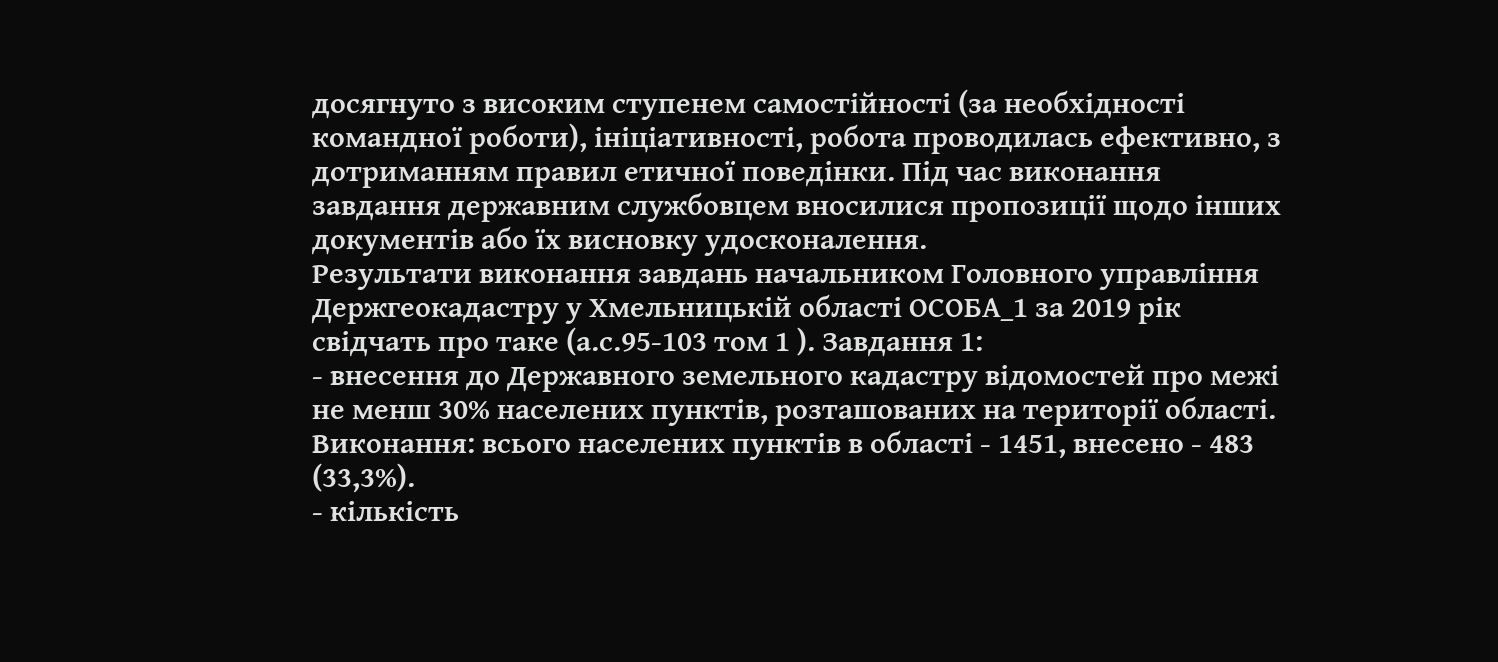досягнуто з високим ступенем самостійності (за необхідності командної роботи), ініціативності, робота проводилась ефективно, з дотриманням правил етичної поведінки. Під час виконання завдання державним службовцем вносилися пропозиції щодо інших документів або їх висновку удосконалення.
Результати виконання завдань начальником Головного управління Держгеокадастру у Хмельницькій області ОСОБА_1 за 2019 рік свідчать про таке (а.с.95-103 том 1 ). Завдання 1:
- внесення до Державного земельного кадастру відомостей про межі не менш 30% населених пунктів, розташованих на території області. Виконання: всього населених пунктів в області - 1451, внесено - 483 (33,3%).
- кількість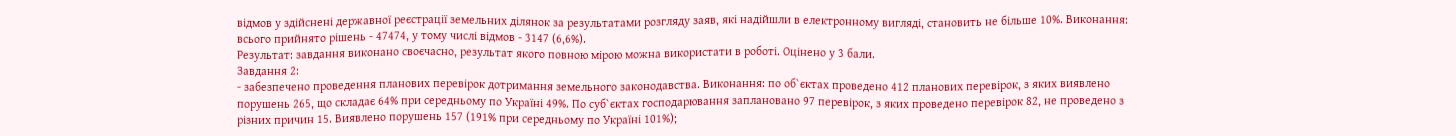відмов у здійснені державної реєстрації земельних ділянок за результатами розгляду заяв, які надійшли в електронному вигляді, становить не більше 10%. Виконання: всього прийнято рішень - 47474, у тому числі відмов - 3147 (6,6%).
Результат: завдання виконано своєчасно, результат якого повною мірою можна використати в роботі. Оцінено у 3 бали.
Завдання 2:
- забезпечено проведення планових перевірок дотримання земельного законодавства. Виконання: по об`єктах проведено 412 планових перевірок, з яких виявлено порушень 265, що складає 64% при середньому по Україні 49%. По суб`єктах господарювання заплановано 97 перевірок, з яких проведено перевірок 82, не проведено з різних причин 15. Виявлено порушень 157 (191% при середньому по Україні 101%);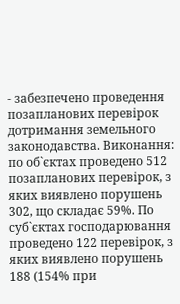- забезпечено проведення позапланових перевірок дотримання земельного законодавства. Виконання: по об`єктах проведено 512 позапланових перевірок, з яких виявлено порушень 302, що складає 59%. По суб`єктах господарювання проведено 122 перевірок, з яких виявлено порушень 188 (154% при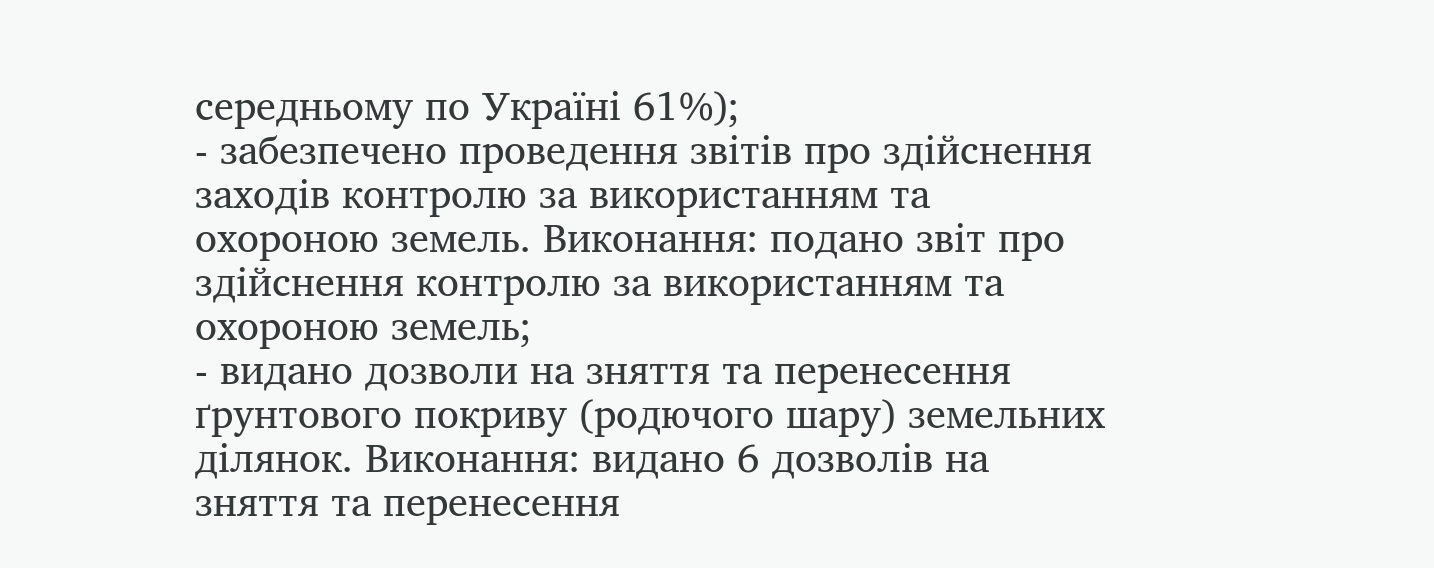середньому по Україні 61%);
- забезпечено проведення звітів про здійснення заходів контролю за використанням та охороною земель. Виконання: подано звіт про здійснення контролю за використанням та охороною земель;
- видано дозволи на зняття та перенесення ґрунтового покриву (родючого шару) земельних ділянок. Виконання: видано 6 дозволів на зняття та перенесення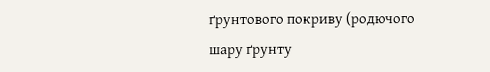ґрунтового покриву (родючого шару ґрунту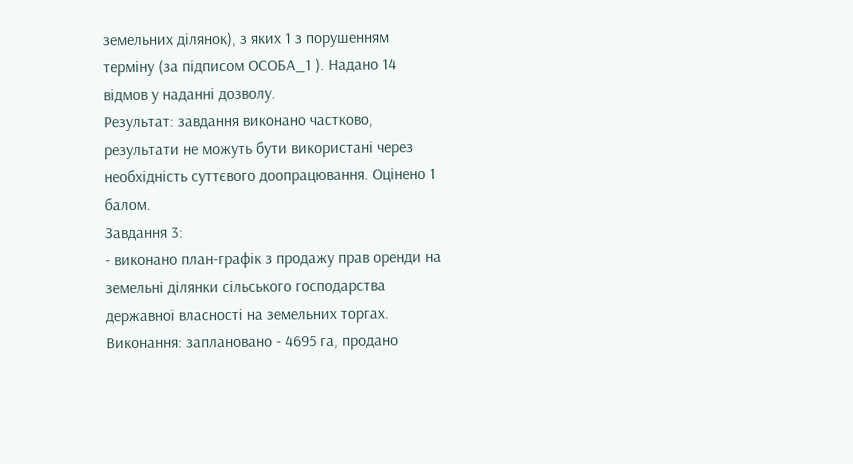земельних ділянок), з яких 1 з порушенням терміну (за підписом ОСОБА_1 ). Надано 14 відмов у наданні дозволу.
Результат: завдання виконано частково, результати не можуть бути використані через необхідність суттєвого доопрацювання. Оцінено 1 балом.
Завдання 3:
- виконано план-графік з продажу прав оренди на земельні ділянки сільського господарства державної власності на земельних торгах. Виконання: заплановано - 4695 га, продано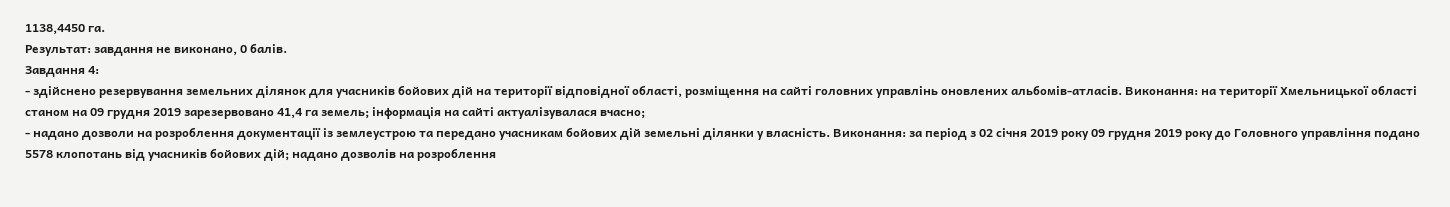1138,4450 га.
Результат: завдання не виконано, 0 балів.
Завдання 4:
- здійснено резервування земельних ділянок для учасників бойових дій на території відповідної області, розміщення на сайті головних управлінь оновлених альбомів-атласів. Виконання: на території Хмельницької області станом на 09 грудня 2019 зарезервовано 41,4 га земель; інформація на сайті актуалізувалася вчасно;
- надано дозволи на розроблення документації із землеустрою та передано учасникам бойових дій земельні ділянки у власність. Виконання: за період з 02 січня 2019 року 09 грудня 2019 року до Головного управління подано 5578 клопотань від учасників бойових дій; надано дозволів на розроблення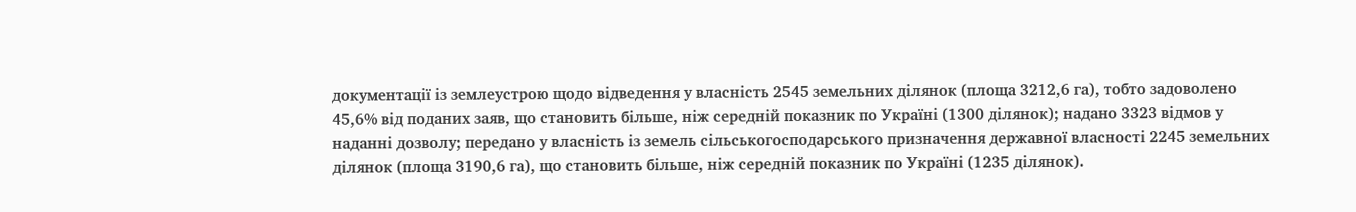документації із землеустрою щодо відведення у власність 2545 земельних ділянок (площа 3212,6 га), тобто задоволено 45,6% від поданих заяв, що становить більше, ніж середній показник по Україні (1300 ділянок); надано 3323 відмов у наданні дозволу; передано у власність із земель сільськогосподарського призначення державної власності 2245 земельних ділянок (площа 3190,6 га), що становить більше, ніж середній показник по Україні (1235 ділянок).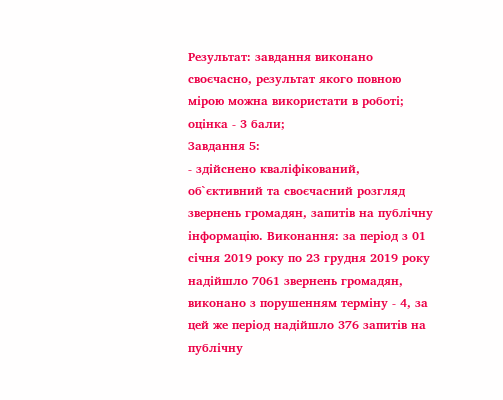Результат: завдання виконано своєчасно, результат якого повною мірою можна використати в роботі; оцінка - 3 бали;
Завдання 5:
- здійснено кваліфікований, об`єктивний та своєчасний розгляд звернень громадян, запитів на публічну інформацію. Виконання: за період з 01 січня 2019 року по 23 грудня 2019 року надійшло 7061 звернень громадян, виконано з порушенням терміну - 4, за цей же період надійшло 376 запитів на публічну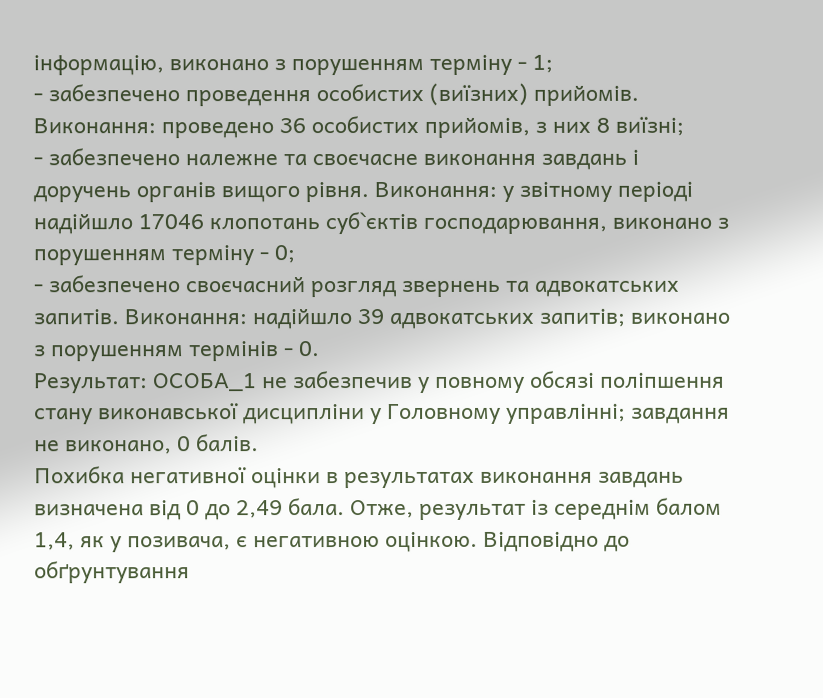інформацію, виконано з порушенням терміну - 1;
- забезпечено проведення особистих (виїзних) прийомів. Виконання: проведено 36 особистих прийомів, з них 8 виїзні;
- забезпечено належне та своєчасне виконання завдань і доручень органів вищого рівня. Виконання: у звітному періоді надійшло 17046 клопотань суб`єктів господарювання, виконано з порушенням терміну - 0;
- забезпечено своєчасний розгляд звернень та адвокатських запитів. Виконання: надійшло 39 адвокатських запитів; виконано з порушенням термінів - 0.
Результат: ОСОБА_1 не забезпечив у повному обсязі поліпшення стану виконавської дисципліни у Головному управлінні; завдання не виконано, 0 балів.
Похибка негативної оцінки в результатах виконання завдань визначена від 0 до 2,49 бала. Отже, результат із середнім балом 1,4, як у позивача, є негативною оцінкою. Відповідно до обґрунтування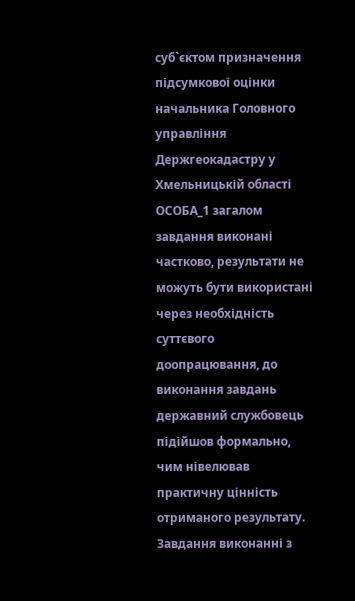суб`єктом призначення підсумкової оцінки начальника Головного управління Держгеокадастру у Хмельницькій області ОСОБА_1 загалом завдання виконані частково, результати не можуть бути використані через необхідність суттєвого доопрацювання, до виконання завдань державний службовець підійшов формально, чим нівелював практичну цінність отриманого результату. Завдання виконанні з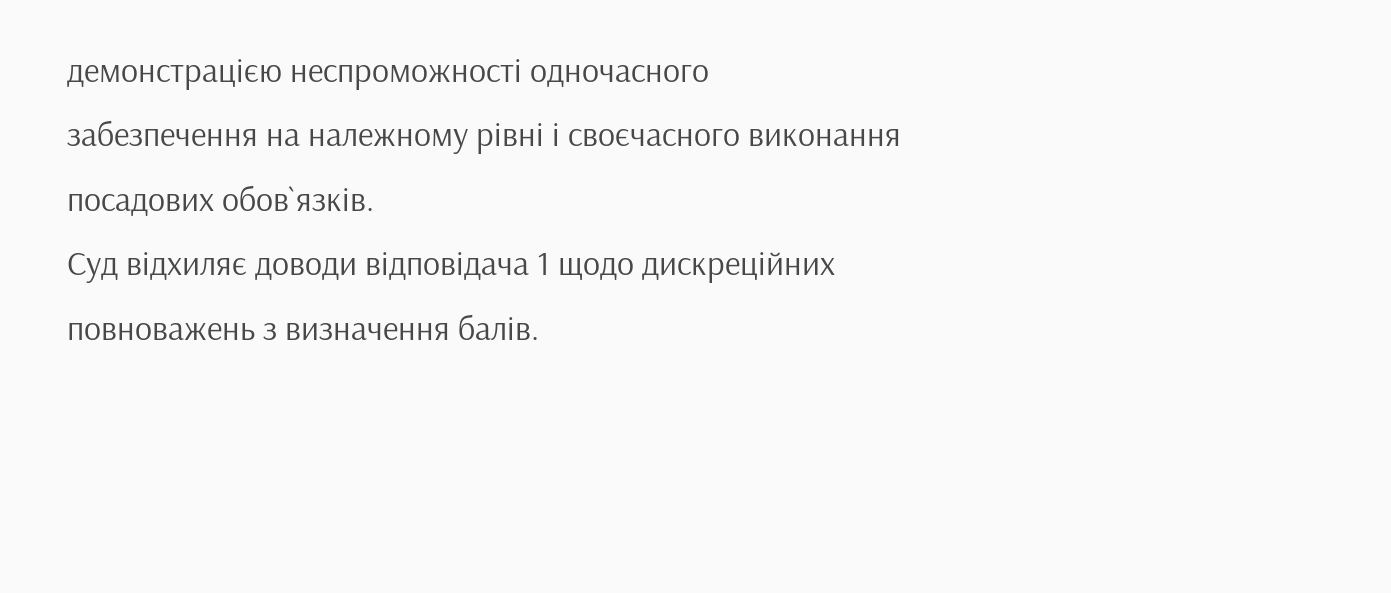демонстрацією неспроможності одночасного забезпечення на належному рівні і своєчасного виконання посадових обов`язків.
Суд відхиляє доводи відповідача 1 щодо дискреційних повноважень з визначення балів.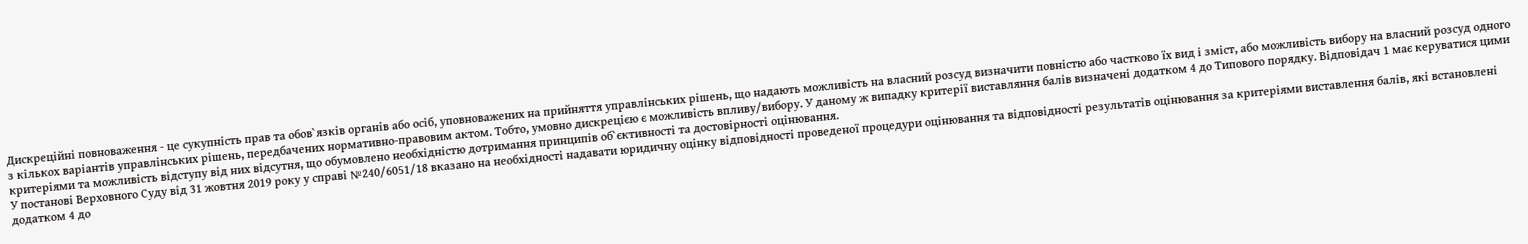Дискреційні повноваження - це сукупність прав та обов`язків органів або осіб, уповноважених на прийняття управлінських рішень, що надають можливість на власний розсуд визначити повністю або частково їх вид і зміст, або можливість вибору на власний розсуд одного з кількох варіантів управлінських рішень, передбачених нормативно-правовим актом. Тобто, умовно дискрецією є можливість впливу/вибору. У даному ж випадку критерії виставляння балів визначені додатком 4 до Типового порядку. Відповідач 1 має керуватися цими критеріями та можливість відступу від них відсутня, що обумовлено необхідністю дотримання принципів об`єктивності та достовірності оцінювання.
У постанові Верховного Суду від 31 жовтня 2019 року у справі №240/6051/18 вказано на необхідності надавати юридичну оцінку відповідності проведеної процедури оцінювання та відповідності результатів оцінювання за критеріями виставлення балів, які встановлені додатком 4 до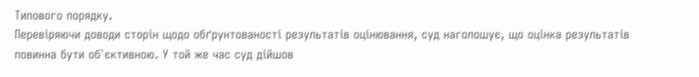Типового порядку.
Перевіряючи доводи сторін щодо обґрунтованості результатів оцінювання, суд наголошує, що оцінка результатів повинна бути об`єктивною. У той же час суд дійшов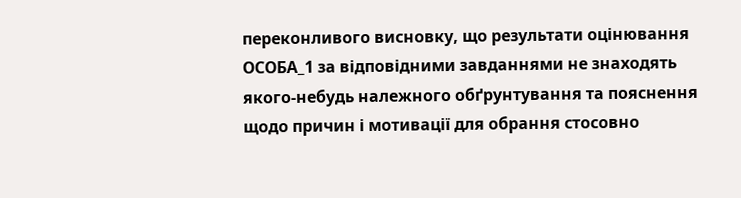переконливого висновку, що результати оцінювання ОСОБА_1 за відповідними завданнями не знаходять якого-небудь належного обґрунтування та пояснення щодо причин і мотивації для обрання стосовно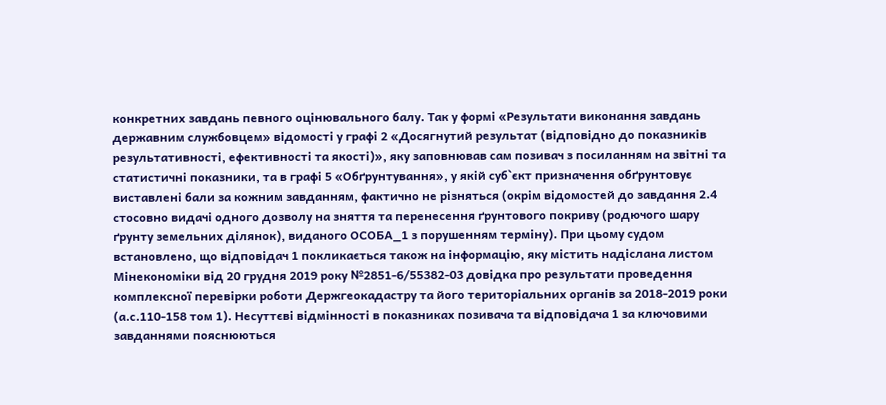конкретних завдань певного оцінювального балу. Так у формі «Результати виконання завдань державним службовцем» відомості у графі 2 «Досягнутий результат (відповідно до показників результативності, ефективності та якості)», яку заповнював сам позивач з посиланням на звітні та статистичні показники, та в графі 5 «Обґрунтування», у якій суб`єкт призначення обґрунтовує виставлені бали за кожним завданням, фактично не різняться (окрім відомостей до завдання 2.4 стосовно видачі одного дозволу на зняття та перенесення ґрунтового покриву (родючого шару ґрунту земельних ділянок), виданого ОСОБА_1 з порушенням терміну). При цьому судом встановлено, що відповідач 1 покликається також на інформацію, яку містить надіслана листом Мінекономіки від 20 грудня 2019 року №2851-6/55382-03 довідка про результати проведення комплексної перевірки роботи Держгеокадастру та його територіальних органів за 2018-2019 роки (а.с.110-158 том 1). Несуттєві відмінності в показниках позивача та відповідача 1 за ключовими завданнями пояснюються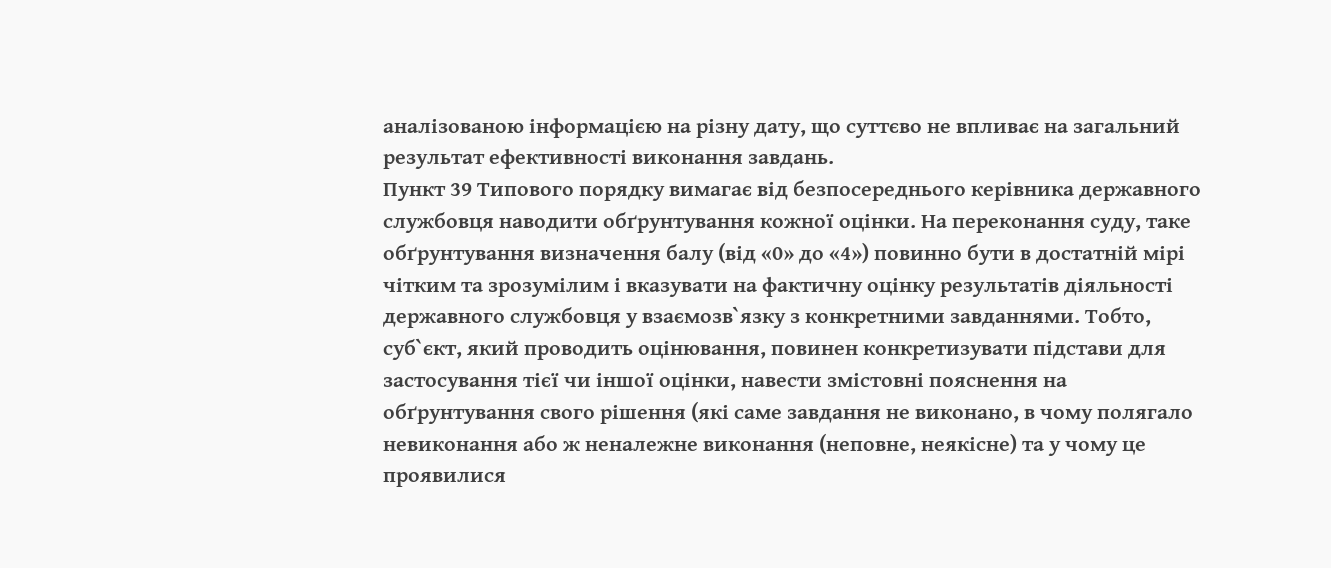аналізованою інформацією на різну дату, що суттєво не впливає на загальний результат ефективності виконання завдань.
Пункт 39 Типового порядку вимагає від безпосереднього керівника державного службовця наводити обґрунтування кожної оцінки. На переконання суду, таке обґрунтування визначення балу (від «0» до «4») повинно бути в достатній мірі чітким та зрозумілим і вказувати на фактичну оцінку результатів діяльності державного службовця у взаємозв`язку з конкретними завданнями. Тобто, суб`єкт, який проводить оцінювання, повинен конкретизувати підстави для застосування тієї чи іншої оцінки, навести змістовні пояснення на обґрунтування свого рішення (які саме завдання не виконано, в чому полягало невиконання або ж неналежне виконання (неповне, неякісне) та у чому це проявилися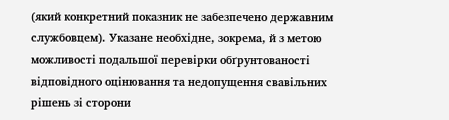(який конкретний показник не забезпечено державним службовцем). Указане необхідне, зокрема, й з метою можливості подальшої перевірки обґрунтованості відповідного оцінювання та недопущення свавільних рішень зі сторони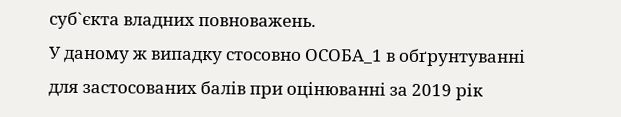суб`єкта владних повноважень.
У даному ж випадку стосовно ОСОБА_1 в обґрунтуванні для застосованих балів при оцінюванні за 2019 рік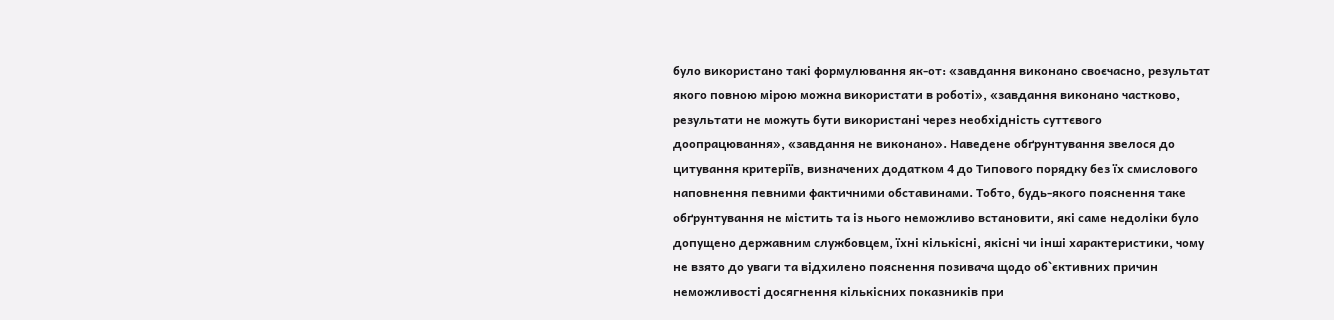було використано такі формулювання як-от: «завдання виконано своєчасно, результат якого повною мірою можна використати в роботі», «завдання виконано частково, результати не можуть бути використані через необхідність суттєвого доопрацювання», «завдання не виконано». Наведене обґрунтування звелося до цитування критеріїв, визначених додатком 4 до Типового порядку без їх смислового наповнення певними фактичними обставинами. Тобто, будь-якого пояснення таке обґрунтування не містить та із нього неможливо встановити, які саме недоліки було допущено державним службовцем, їхні кількісні, якісні чи інші характеристики, чому не взято до уваги та відхилено пояснення позивача щодо об`єктивних причин неможливості досягнення кількісних показників при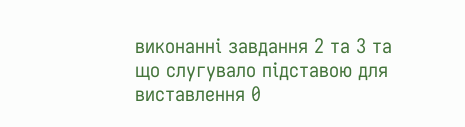виконанні завдання 2 та 3 та що слугувало підставою для виставлення 0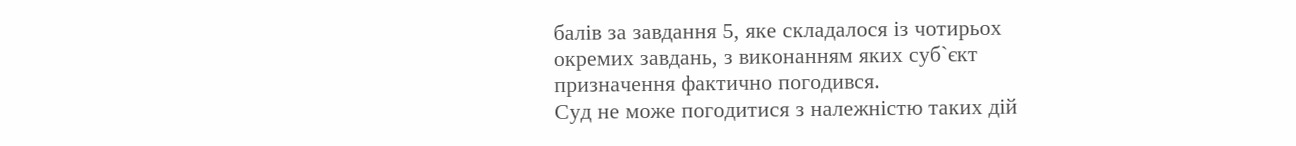балів за завдання 5, яке складалося із чотирьох окремих завдань, з виконанням яких суб`єкт призначення фактично погодився.
Суд не може погодитися з належністю таких дій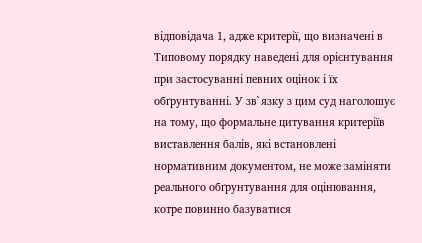відповідача 1, адже критерії, що визначені в Типовому порядку наведені для орієнтування при застосуванні певних оцінок і їх обґрунтуванні. У зв`язку з цим суд наголошує на тому, що формальне цитування критеріїв виставлення балів, які встановлені нормативним документом, не може заміняти реального обґрунтування для оцінювання, котре повинно базуватися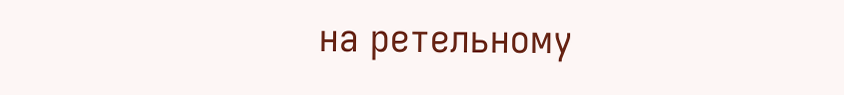на ретельному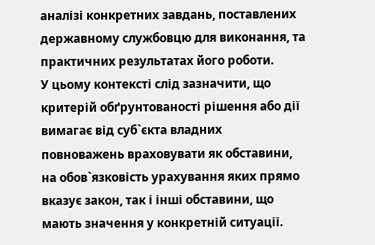аналізі конкретних завдань, поставлених державному службовцю для виконання, та практичних результатах його роботи.
У цьому контексті слід зазначити, що критерій обґрунтованості рішення або дії вимагає від суб`єкта владних повноважень враховувати як обставини, на обов`язковість урахування яких прямо вказує закон, так і інші обставини, що мають значення у конкретній ситуації.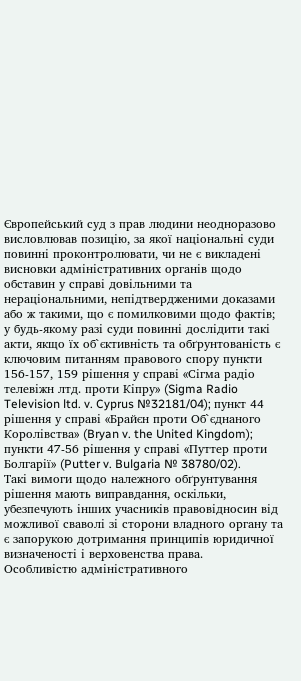Європейський суд з прав людини неодноразово висловлював позицію, за якої національні суди повинні проконтролювати, чи не є викладені висновки адміністративних органів щодо обставин у справі довільними та нераціональними, непідтвердженими доказами або ж такими, що є помилковими щодо фактів; у будь-якому разі суди повинні дослідити такі акти, якщо їх об`єктивність та обґрунтованість є ключовим питанням правового спору пункти 156-157, 159 рішення у справі «Сігма радіо телевіжн лтд. проти Кіпру» (Sigma Radio Television ltd. v. Cyprus №32181/04); пункт 44 рішення у справі «Брайєн проти Об`єднаного Королівства» (Bryan v. the United Kingdom); пункти 47-56 рішення у справі «Путтер проти Болгарії» (Putter v. Bulgaria № 38780/02).
Такі вимоги щодо належного обґрунтування рішення мають виправдання, оскільки, убезпечують інших учасників правовідносин від можливої сваволі зі сторони владного органу та є запорукою дотримання принципів юридичної визначеності і верховенства права.
Особливістю адміністративного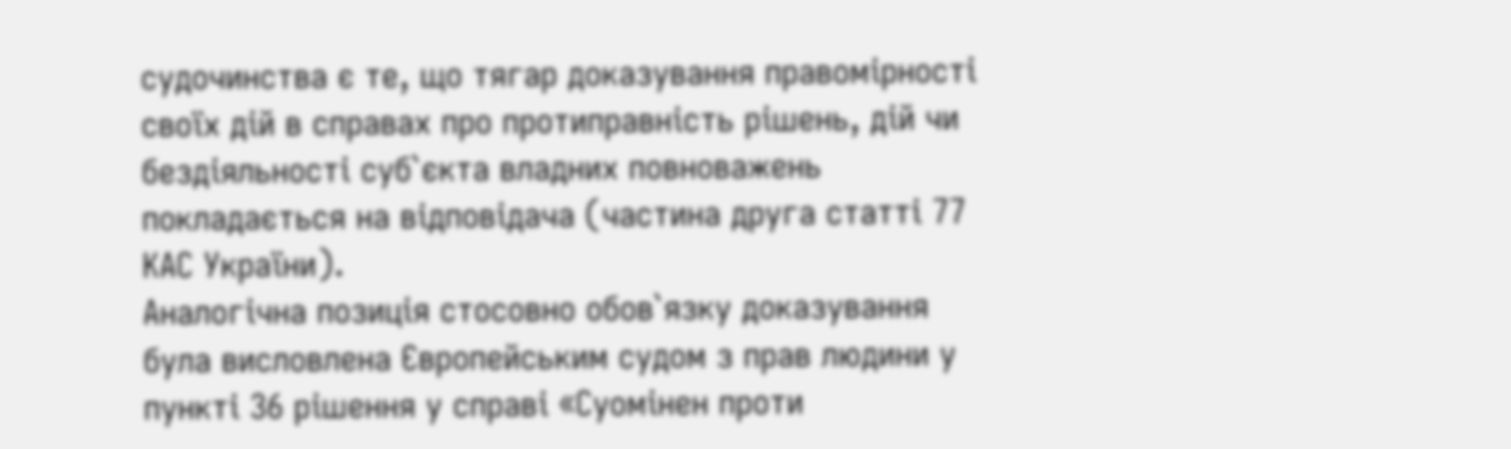судочинства є те, що тягар доказування правомірності своїх дій в справах про протиправність рішень, дій чи бездіяльності суб`єкта владних повноважень покладається на відповідача (частина друга статті 77 КАС України).
Аналогічна позиція стосовно обов`язку доказування була висловлена Європейським судом з прав людини у пункті 36 рішення у справі «Суомінен проти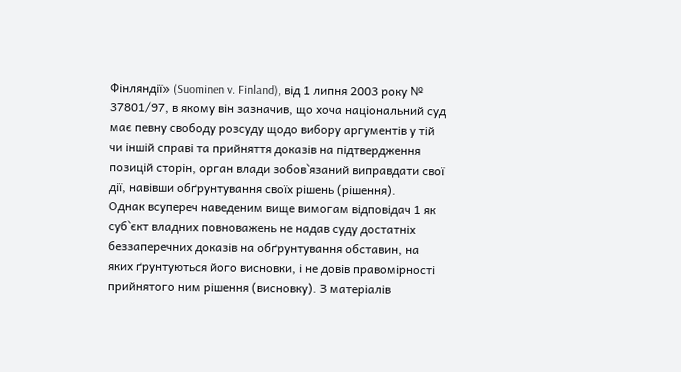Фінляндії» (Suominen v. Finland), від 1 липня 2003 року № 37801/97, в якому він зазначив, що хоча національний суд має певну свободу розсуду щодо вибору аргументів у тій чи іншій справі та прийняття доказів на підтвердження позицій сторін, орган влади зобов`язаний виправдати свої дії, навівши обґрунтування своїх рішень (рішення).
Однак всупереч наведеним вище вимогам відповідач 1 як суб`єкт владних повноважень не надав суду достатніх беззаперечних доказів на обґрунтування обставин, на яких ґрунтуються його висновки, і не довів правомірності прийнятого ним рішення (висновку). З матеріалів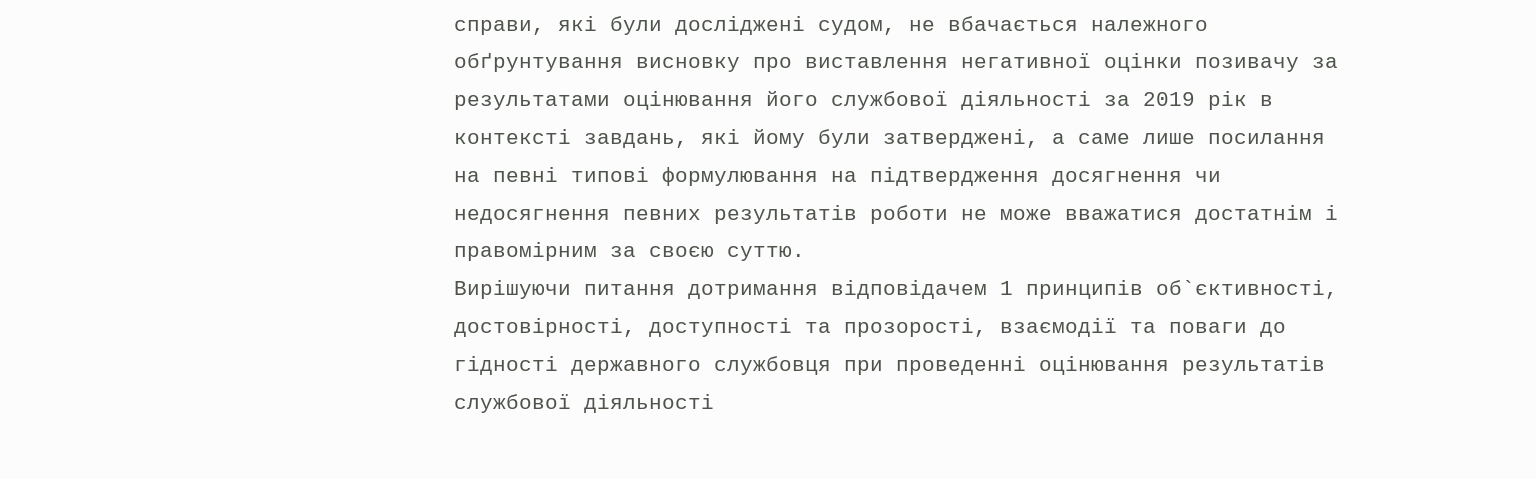справи, які були досліджені судом, не вбачається належного обґрунтування висновку про виставлення негативної оцінки позивачу за результатами оцінювання його службової діяльності за 2019 рік в контексті завдань, які йому були затверджені, а саме лише посилання на певні типові формулювання на підтвердження досягнення чи недосягнення певних результатів роботи не може вважатися достатнім і правомірним за своєю суттю.
Вирішуючи питання дотримання відповідачем 1 принципів об`єктивності, достовірності, доступності та прозорості, взаємодії та поваги до гідності державного службовця при проведенні оцінювання результатів службової діяльності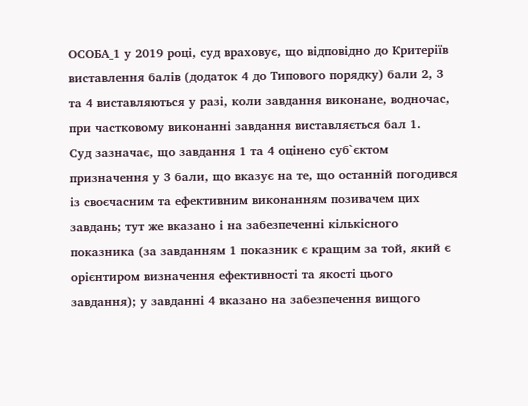ОСОБА_1 у 2019 році, суд враховує, що відповідно до Критеріїв виставлення балів (додаток 4 до Типового порядку) бали 2, 3 та 4 виставляються у разі, коли завдання виконане, водночас, при частковому виконанні завдання виставляється бал 1.
Суд зазначає, що завдання 1 та 4 оцінено суб`єктом призначення у 3 бали, що вказує на те, що останній погодився із своєчасним та ефективним виконанням позивачем цих завдань; тут же вказано і на забезпеченні кількісного показника (за завданням 1 показник є кращим за той, який є орієнтиром визначення ефективності та якості цього завдання); у завданні 4 вказано на забезпечення вищого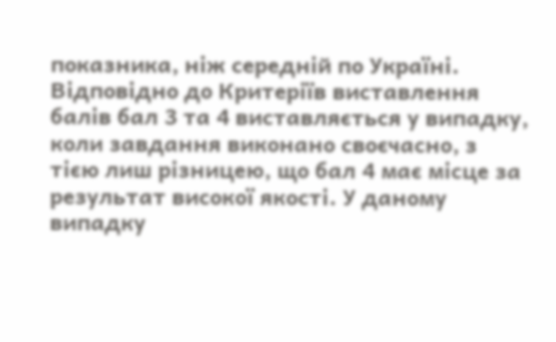показника, ніж середній по Україні. Відповідно до Критеріїв виставлення балів бал 3 та 4 виставляється у випадку, коли завдання виконано своєчасно, з тією лиш різницею, що бал 4 має місце за результат високої якості. У даному випадку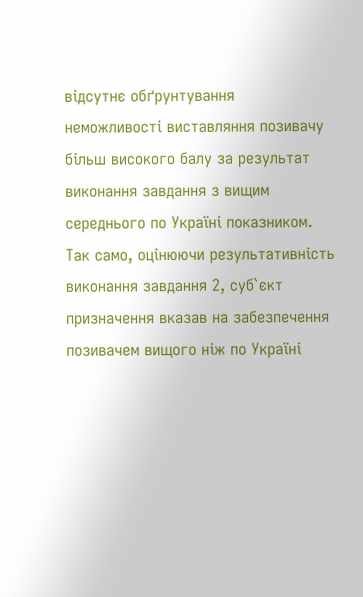відсутнє обґрунтування неможливості виставляння позивачу більш високого балу за результат виконання завдання з вищим середнього по Україні показником.
Так само, оцінюючи результативність виконання завдання 2, суб`єкт призначення вказав на забезпечення позивачем вищого ніж по Україні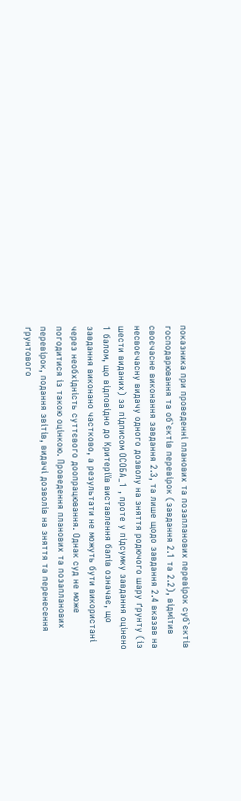показника при проведенні планових та позапланових перевірок суб`єктів господарювання та об`єктів перевірок (завдання 2.1 та 2.2), відмітив своєчасне виконання завдання 2.3, та лише щодо завдання 2.4 вказав на несвоєчасну видачу одного дозволу на зняття родючого шару ґрунту (із шести виданих) за підписом ОСОБА_1 , проте у підсумку завдання оцінено 1 балом, що відповідно до Критеріїв виставлення балів означає, що завдання виконано частково, а результати не можуть бути використані через необхідність суттєвого доопрацювання. Однак суд не може погодитися із такою оцінкою. Проведення планових та позапланових перевірок, подання звітів, видачі дозволів на зняття та перенесення ґрунтового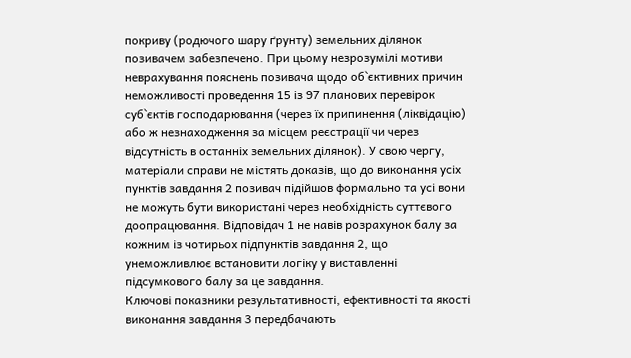покриву (родючого шару ґрунту) земельних ділянок позивачем забезпечено. При цьому незрозумілі мотиви неврахування пояснень позивача щодо об`єктивних причин неможливості проведення 15 із 97 планових перевірок суб`єктів господарювання (через їх припинення (ліквідацію) або ж незнаходження за місцем реєстрації чи через відсутність в останніх земельних ділянок). У свою чергу, матеріали справи не містять доказів, що до виконання усіх пунктів завдання 2 позивач підійшов формально та усі вони не можуть бути використані через необхідність суттєвого доопрацювання. Відповідач 1 не навів розрахунок балу за кожним із чотирьох підпунктів завдання 2, що унеможливлює встановити логіку у виставленні підсумкового балу за це завдання.
Ключові показники результативності, ефективності та якості виконання завдання 3 передбачають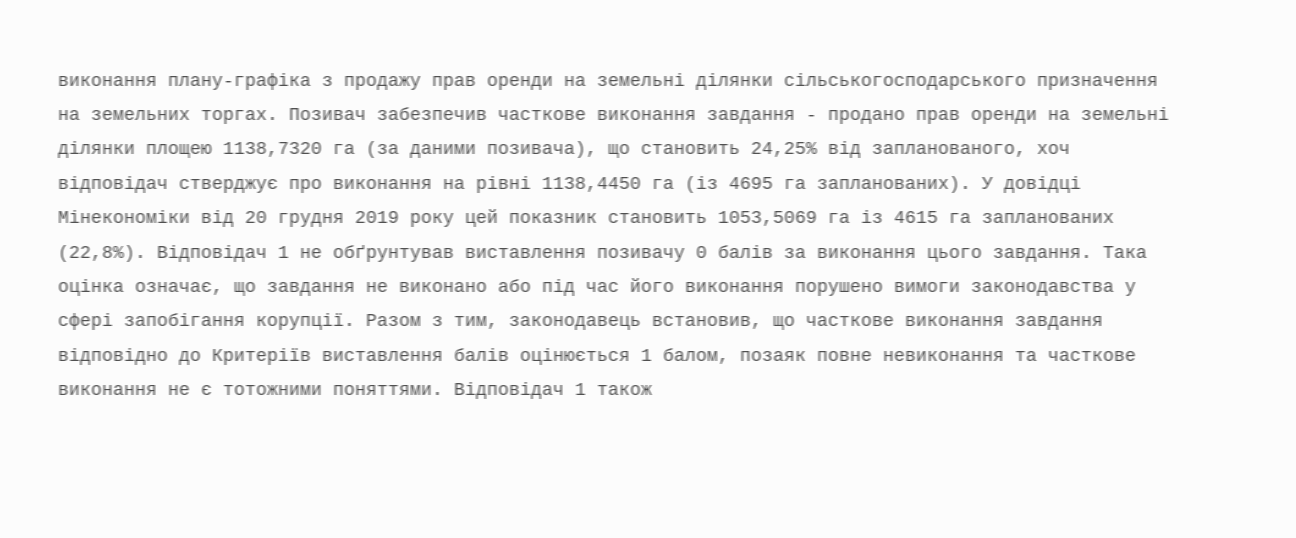виконання плану-графіка з продажу прав оренди на земельні ділянки сільськогосподарського призначення на земельних торгах. Позивач забезпечив часткове виконання завдання - продано прав оренди на земельні ділянки площею 1138,7320 га (за даними позивача), що становить 24,25% від запланованого, хоч відповідач стверджує про виконання на рівні 1138,4450 га (із 4695 га запланованих). У довідці Мінекономіки від 20 грудня 2019 року цей показник становить 1053,5069 га із 4615 га запланованих (22,8%). Відповідач 1 не обґрунтував виставлення позивачу 0 балів за виконання цього завдання. Така оцінка означає, що завдання не виконано або під час його виконання порушено вимоги законодавства у сфері запобігання корупції. Разом з тим, законодавець встановив, що часткове виконання завдання відповідно до Критеріїв виставлення балів оцінюється 1 балом, позаяк повне невиконання та часткове виконання не є тотожними поняттями. Відповідач 1 також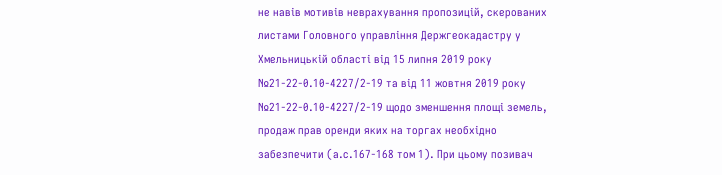не навів мотивів неврахування пропозицій, скерованих листами Головного управління Держгеокадастру у Хмельницькій області від 15 липня 2019 року №21-22-0.10-4227/2-19 та від 11 жовтня 2019 року №21-22-0.10-4227/2-19 щодо зменшення площі земель, продаж прав оренди яких на торгах необхідно забезпечити (а.с.167-168 том 1). При цьому позивач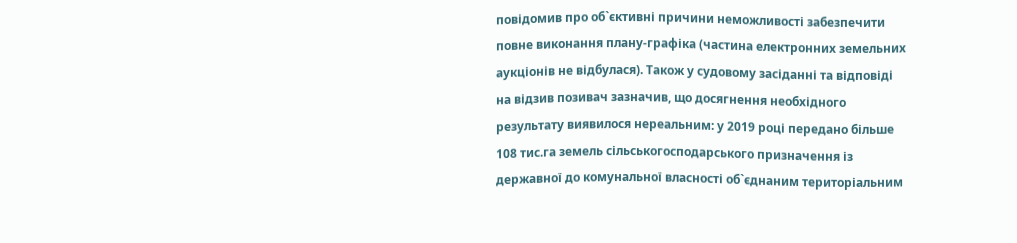повідомив про об`єктивні причини неможливості забезпечити повне виконання плану-графіка (частина електронних земельних аукціонів не відбулася). Також у судовому засіданні та відповіді на відзив позивач зазначив, що досягнення необхідного результату виявилося нереальним: у 2019 році передано більше 108 тис.га земель сільськогосподарського призначення із державної до комунальної власності об`єднаним територіальним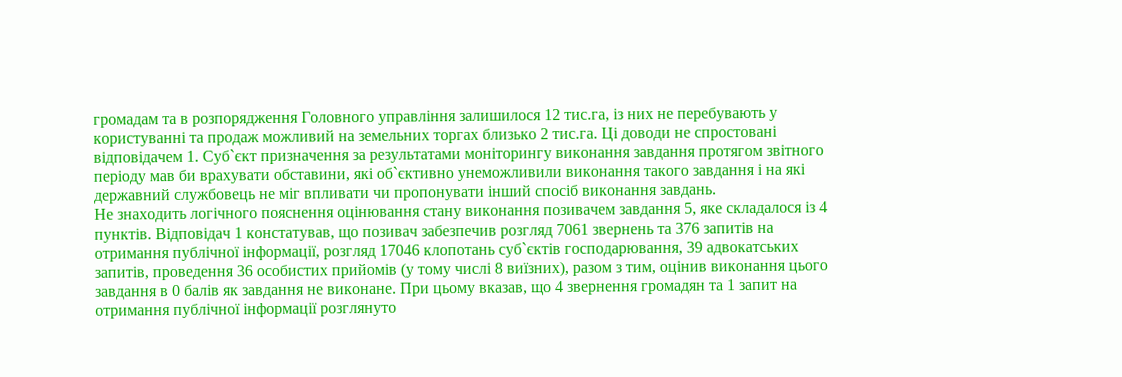громадам та в розпорядження Головного управління залишилося 12 тис.га, із них не перебувають у користуванні та продаж можливий на земельних торгах близько 2 тис.га. Ці доводи не спростовані відповідачем 1. Суб`єкт призначення за результатами моніторингу виконання завдання протягом звітного періоду мав би врахувати обставини, які об`єктивно унеможливили виконання такого завдання і на які державний службовець не міг впливати чи пропонувати інший спосіб виконання завдань.
Не знаходить логічного пояснення оцінювання стану виконання позивачем завдання 5, яке складалося із 4 пунктів. Відповідач 1 констатував, що позивач забезпечив розгляд 7061 звернень та 376 запитів на отримання публічної інформації, розгляд 17046 клопотань суб`єктів господарювання, 39 адвокатських запитів, проведення 36 особистих прийомів (у тому числі 8 виїзних), разом з тим, оцінив виконання цього завдання в 0 балів як завдання не виконане. При цьому вказав, що 4 звернення громадян та 1 запит на отримання публічної інформації розглянуто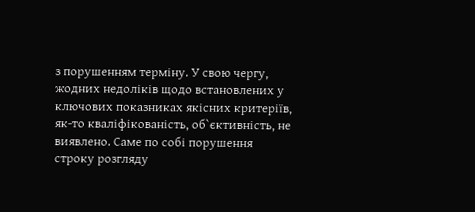з порушенням терміну. У свою чергу, жодних недоліків щодо встановлених у ключових показниках якісних критеріїв, як-то кваліфікованість, об`єктивність, не виявлено. Саме по собі порушення строку розгляду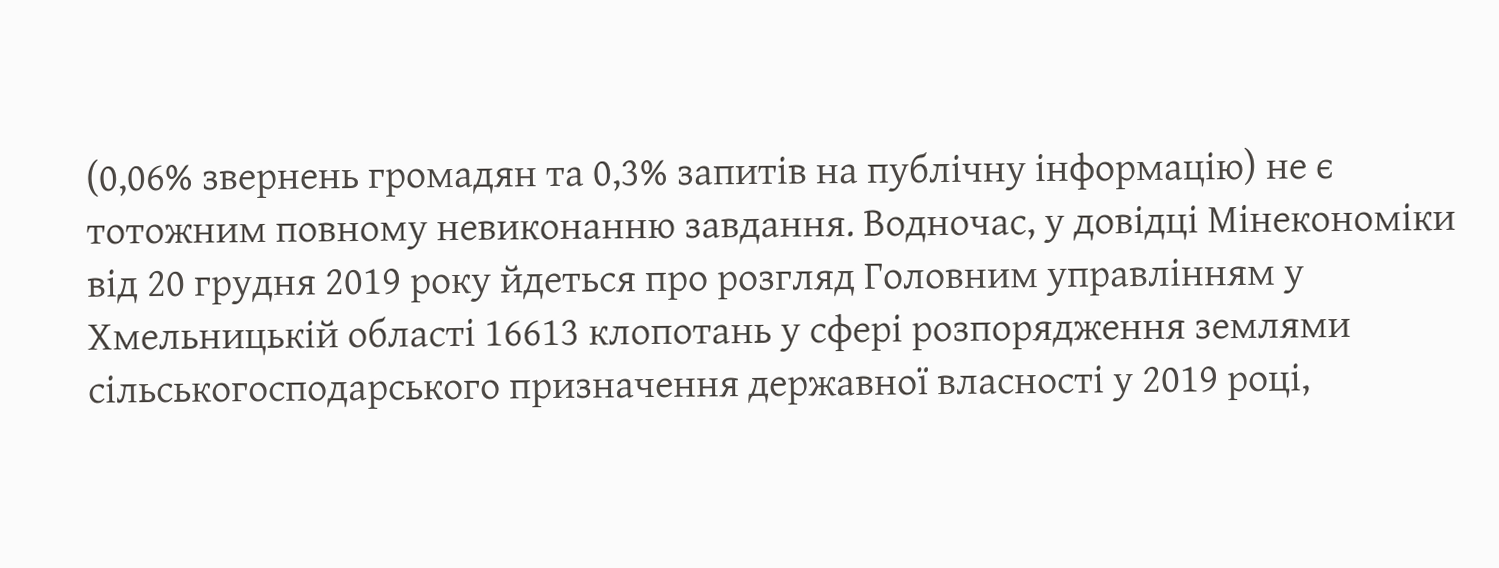(0,06% звернень громадян та 0,3% запитів на публічну інформацію) не є тотожним повному невиконанню завдання. Водночас, у довідці Мінекономіки від 20 грудня 2019 року йдеться про розгляд Головним управлінням у Хмельницькій області 16613 клопотань у сфері розпорядження землями сільськогосподарського призначення державної власності у 2019 році,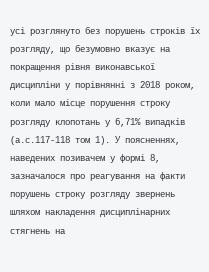усі розглянуто без порушень строків їх розгляду, що безумовно вказує на покращення рівня виконавської дисципліни у порівнянні з 2018 роком, коли мало місце порушення строку розгляду клопотань у 6,71% випадків (а.с.117-118 том 1). У поясненнях, наведених позивачем у формі 8, зазначалося про реагування на факти порушень строку розгляду звернень шляхом накладення дисциплінарних стягнень на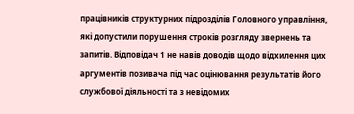працівників структурних підрозділів Головного управління, які допустили порушення строків розгляду звернень та запитів. Відповідач 1 не навів доводів щодо відхилення цих аргументів позивача під час оцінювання результатів його службової діяльності та з невідомих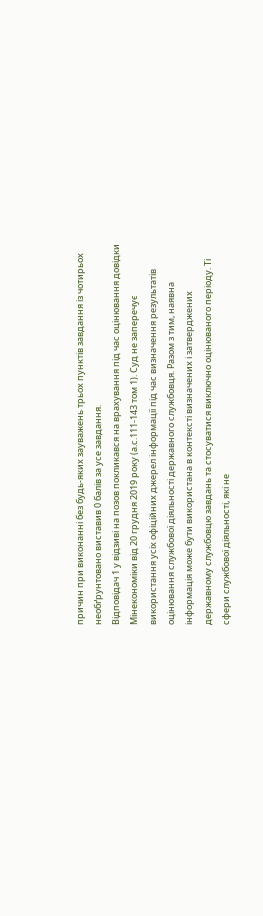причин при виконанні без будь-яких зауважень трьох пунктів завдання із чотирьох необґрунтовано виставив 0 балів за усе завдання.
Відповідач 1 у відзиві на позов покликався на врахування під час оцінювання довідки Мінекономіки від 20 грудня 2019 року (а.с.111-143 том 1). Суд не заперечує використання усіх офіційних джерел інформації під час визначення результатів оцінювання службової діяльності державного службовця. Разом з тим, наявна інформація може бути використана в контексті визначених і затверджених державному службовцю завдань та стосуватися виключно оцінюваного періоду. Ті сфери службової діяльності, які не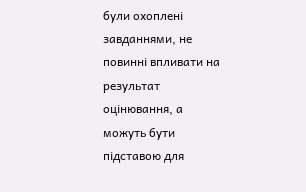були охоплені завданнями, не повинні впливати на результат оцінювання, а можуть бути підставою для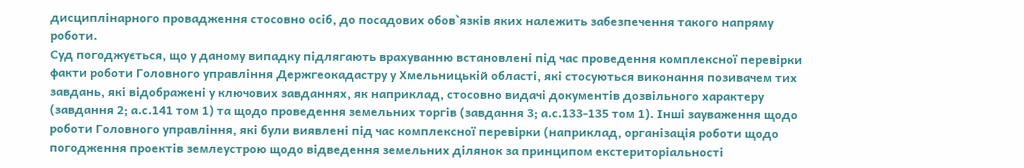дисциплінарного провадження стосовно осіб, до посадових обов`язків яких належить забезпечення такого напряму роботи.
Суд погоджується, що у даному випадку підлягають врахуванню встановлені під час проведення комплексної перевірки факти роботи Головного управління Держгеокадастру у Хмельницькій області, які стосуються виконання позивачем тих завдань, які відображені у ключових завданнях, як наприклад, стосовно видачі документів дозвільного характеру (завдання 2; а.с.141 том 1) та щодо проведення земельних торгів (завдання 3; а.с.133-135 том 1). Інші зауваження щодо роботи Головного управління, які були виявлені під час комплексної перевірки (наприклад, організація роботи щодо погодження проектів землеустрою щодо відведення земельних ділянок за принципом екстериторіальності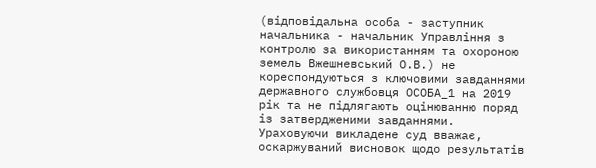(відповідальна особа - заступник начальника - начальник Управління з контролю за використанням та охороною земель Вжешневський О.В.) не кореспондуються з ключовими завданнями державного службовця ОСОБА_1 на 2019 рік та не підлягають оцінюванню поряд із затвердженими завданнями.
Ураховуючи викладене суд вважає, оскаржуваний висновок щодо результатів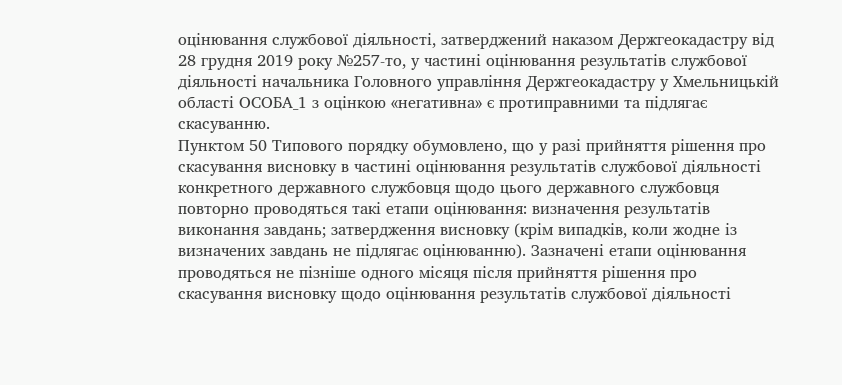оцінювання службової діяльності, затверджений наказом Держгеокадастру від 28 грудня 2019 року №257-то, у частині оцінювання результатів службової діяльності начальника Головного управління Держгеокадастру у Хмельницькій області ОСОБА_1 з оцінкою «негативна» є протиправними та підлягає скасуванню.
Пунктом 50 Типового порядку обумовлено, що у разі прийняття рішення про скасування висновку в частині оцінювання результатів службової діяльності конкретного державного службовця щодо цього державного службовця повторно проводяться такі етапи оцінювання: визначення результатів виконання завдань; затвердження висновку (крім випадків, коли жодне із визначених завдань не підлягає оцінюванню). Зазначені етапи оцінювання проводяться не пізніше одного місяця після прийняття рішення про скасування висновку щодо оцінювання результатів службової діяльності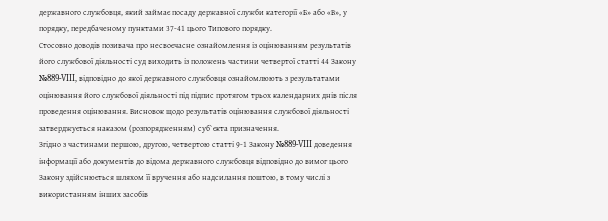державного службовця, який займає посаду державної служби категорії «Б» або «В», у порядку, передбаченому пунктами 37-41 цього Типового порядку.
Стосовно доводів позивача про несвоєчасне ознайомлення із оцінюванням результатів його службової діяльності суд виходить із положень частини четвертої статті 44 Закону №889-VIII, відповідно до якої державного службовця ознайомлюють з результатами оцінювання його службової діяльності під підпис протягом трьох календарних днів після проведення оцінювання. Висновок щодо результатів оцінювання службової діяльності затверджується наказом (розпорядженням) суб`єкта призначення.
Згідно з частинами першою, другою, четвертою статті 9-1 Закону №889-VIII доведення інформації або документів до відома державного службовця відповідно до вимог цього Закону здійснюється шляхом її вручення або надсилання поштою, в тому числі з використанням інших засобів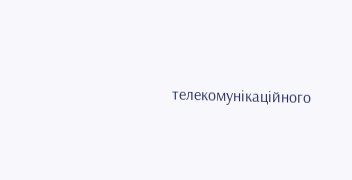телекомунікаційного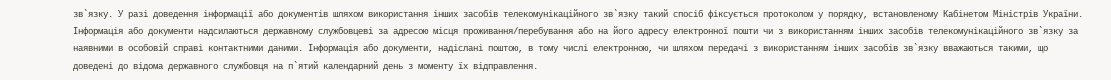зв`язку. У разі доведення інформації або документів шляхом використання інших засобів телекомунікаційного зв`язку такий спосіб фіксується протоколом у порядку, встановленому Кабінетом Міністрів України. Інформація або документи надсилаються державному службовцеві за адресою місця проживання/перебування або на його адресу електронної пошти чи з використанням інших засобів телекомунікаційного зв`язку за наявними в особовій справі контактними даними. Інформація або документи, надіслані поштою, в тому числі електронною, чи шляхом передачі з використанням інших засобів зв`язку вважаються такими, що доведені до відома державного службовця на п`ятий календарний день з моменту їх відправлення.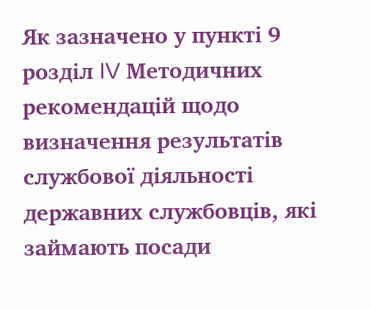Як зазначено у пункті 9 розділ IV Методичних рекомендацій щодо визначення результатів службової діяльності державних службовців, які займають посади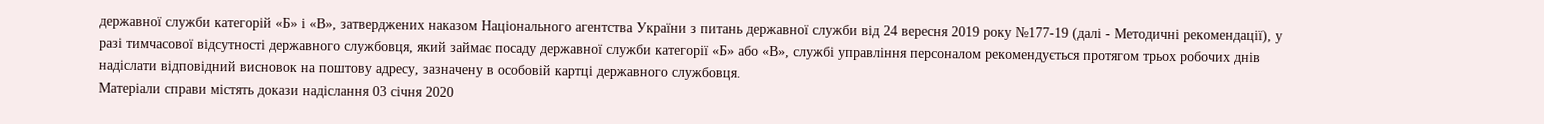державної служби категорій «Б» і «В», затверджених наказом Національного агентства України з питань державної служби від 24 вересня 2019 року №177-19 (далі - Методичні рекомендації), у разі тимчасової відсутності державного службовця, який займає посаду державної служби категорії «Б» або «В», службі управління персоналом рекомендується протягом трьох робочих днів надіслати відповідний висновок на поштову адресу, зазначену в особовій картці державного службовця.
Матеріали справи містять докази надіслання 03 січня 2020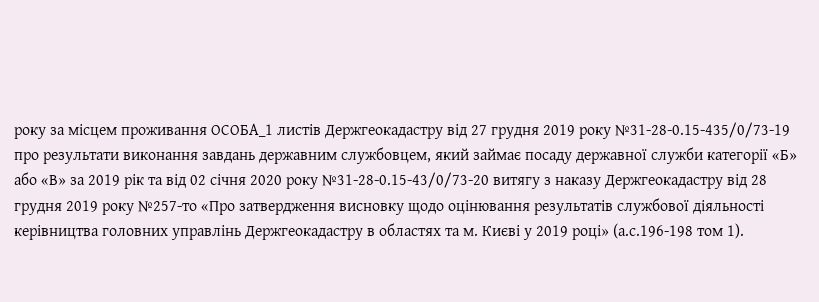року за місцем проживання ОСОБА_1 листів Держгеокадастру від 27 грудня 2019 року №31-28-0.15-435/0/73-19 про результати виконання завдань державним службовцем, який займає посаду державної служби категорії «Б» або «В» за 2019 рік та від 02 січня 2020 року №31-28-0.15-43/0/73-20 витягу з наказу Держгеокадастру від 28 грудня 2019 року №257-то «Про затвердження висновку щодо оцінювання результатів службової діяльності керівництва головних управлінь Держгеокадастру в областях та м. Києві у 2019 році» (а.с.196-198 том 1).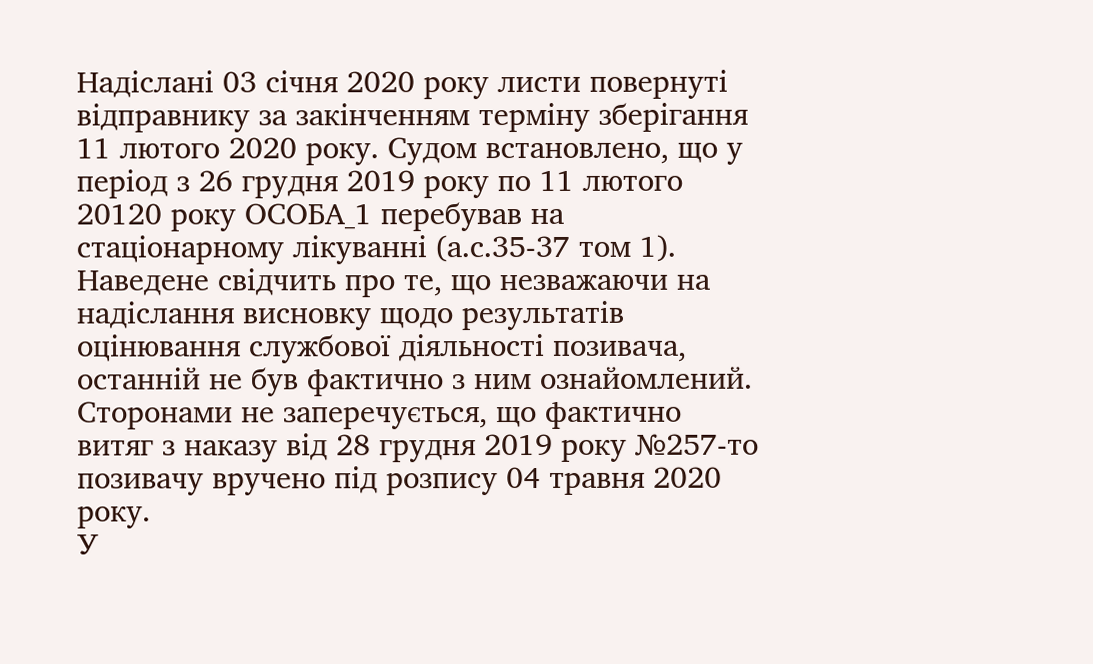Надіслані 03 січня 2020 року листи повернуті відправнику за закінченням терміну зберігання 11 лютого 2020 року. Судом встановлено, що у період з 26 грудня 2019 року по 11 лютого 20120 року ОСОБА_1 перебував на стаціонарному лікуванні (а.с.35-37 том 1). Наведене свідчить про те, що незважаючи на надіслання висновку щодо результатів оцінювання службової діяльності позивача, останній не був фактично з ним ознайомлений. Сторонами не заперечується, що фактично витяг з наказу від 28 грудня 2019 року №257-то позивачу вручено під розпису 04 травня 2020 року.
У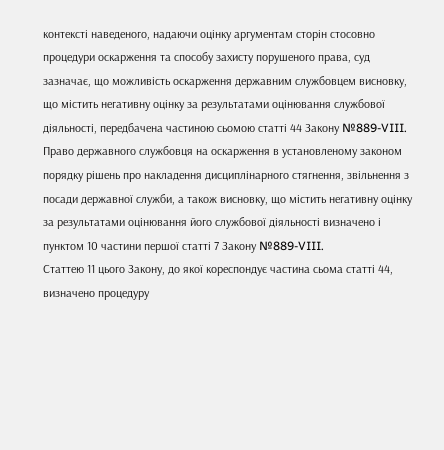контексті наведеного, надаючи оцінку аргументам сторін стосовно процедури оскарження та способу захисту порушеного права, суд зазначає, що можливість оскарження державним службовцем висновку, що містить негативну оцінку за результатами оцінювання службової діяльності, передбачена частиною сьомою статті 44 Закону №889-VIII.
Право державного службовця на оскарження в установленому законом порядку рішень про накладення дисциплінарного стягнення, звільнення з посади державної служби, а також висновку, що містить негативну оцінку за результатами оцінювання його службової діяльності визначено і пунктом 10 частини першої статті 7 Закону №889-VIII.
Статтею 11 цього Закону, до якої кореспондує частина сьома статті 44, визначено процедуру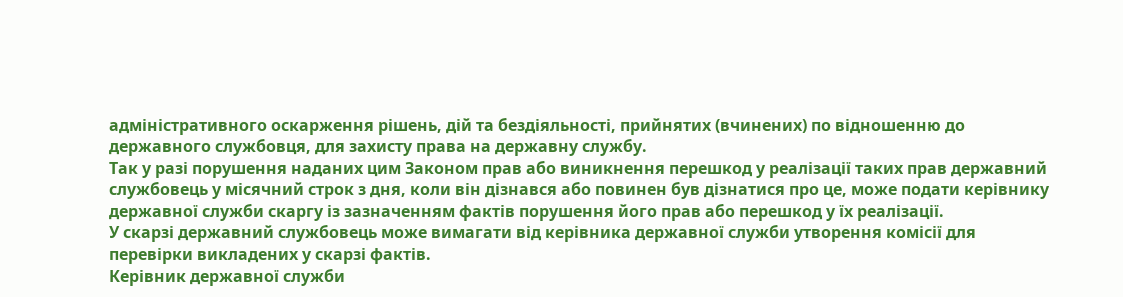адміністративного оскарження рішень, дій та бездіяльності, прийнятих (вчинених) по відношенню до державного службовця, для захисту права на державну службу.
Так у разі порушення наданих цим Законом прав або виникнення перешкод у реалізації таких прав державний службовець у місячний строк з дня, коли він дізнався або повинен був дізнатися про це, може подати керівнику державної служби скаргу із зазначенням фактів порушення його прав або перешкод у їх реалізації.
У скарзі державний службовець може вимагати від керівника державної служби утворення комісії для перевірки викладених у скарзі фактів.
Керівник державної служби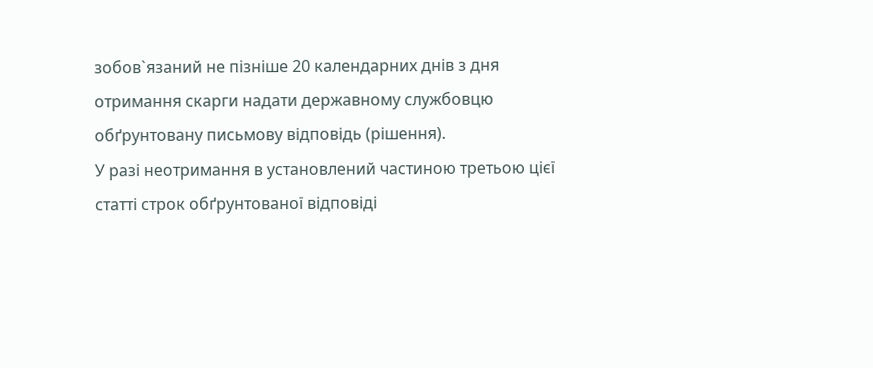зобов`язаний не пізніше 20 календарних днів з дня отримання скарги надати державному службовцю обґрунтовану письмову відповідь (рішення).
У разі неотримання в установлений частиною третьою цієї статті строк обґрунтованої відповіді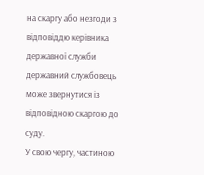на скаргу або незгоди з відповіддю керівника державної служби державний службовець може звернутися із відповідною скаргою до суду.
У свою чергу, частиною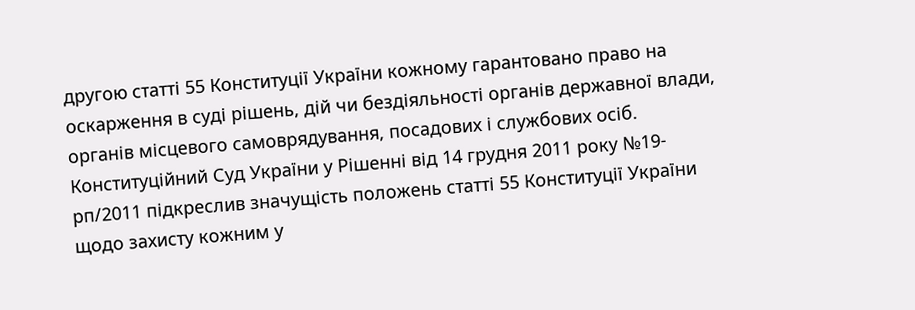другою статті 55 Конституції України кожному гарантовано право на оскарження в суді рішень, дій чи бездіяльності органів державної влади, органів місцевого самоврядування, посадових і службових осіб.
Конституційний Суд України у Рішенні від 14 грудня 2011 року №19-рп/2011 підкреслив значущість положень статті 55 Конституції України щодо захисту кожним у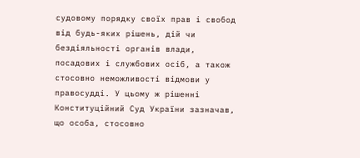судовому порядку своїх прав і свобод від будь-яких рішень, дій чи бездіяльності органів влади, посадових і службових осіб, а також стосовно неможливості відмови у правосудді. У цьому ж рішенні Конституційний Суд України зазначав, що особа, стосовно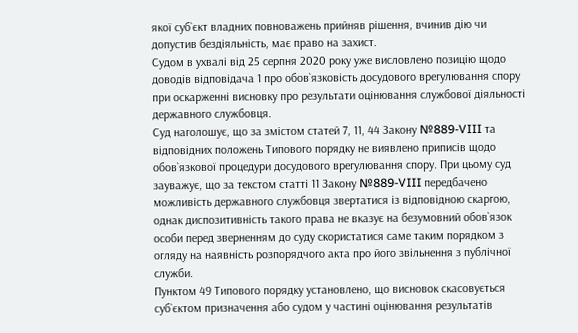якої суб`єкт владних повноважень прийняв рішення, вчинив дію чи допустив бездіяльність, має право на захист.
Судом в ухвалі від 25 серпня 2020 року уже висловлено позицію щодо доводів відповідача 1 про обов`язковість досудового врегулювання спору при оскарженні висновку про результати оцінювання службової діяльності державного службовця.
Суд наголошує, що за змістом статей 7, 11, 44 Закону №889-VIII та відповідних положень Типового порядку не виявлено приписів щодо обов`язкової процедури досудового врегулювання спору. При цьому суд зауважує, що за текстом статті 11 Закону №889-VIII передбачено можливість державного службовця звертатися із відповідною скаргою, однак диспозитивність такого права не вказує на безумовний обов`язок особи перед зверненням до суду скористатися саме таким порядком з огляду на наявність розпорядчого акта про його звільнення з публічної служби.
Пунктом 49 Типового порядку установлено, що висновок скасовується суб`єктом призначення або судом у частині оцінювання результатів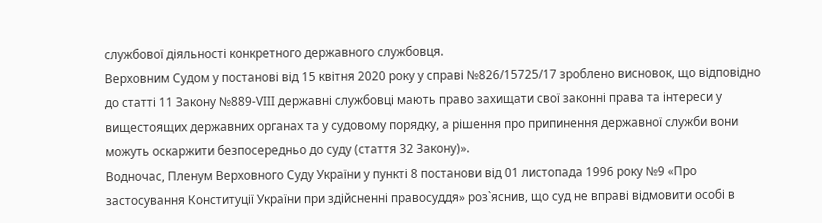службової діяльності конкретного державного службовця.
Верховним Судом у постанові від 15 квітня 2020 року у справі №826/15725/17 зроблено висновок, що відповідно до статті 11 Закону №889-VIII державні службовці мають право захищати свої законні права та інтереси у вищестоящих державних органах та у судовому порядку, а рішення про припинення державної служби вони можуть оскаржити безпосередньо до суду (стаття 32 Закону)».
Водночас, Пленум Верховного Суду України у пункті 8 постанови від 01 листопада 1996 року №9 «Про застосування Конституції України при здійсненні правосуддя» роз`яснив, що суд не вправі відмовити особі в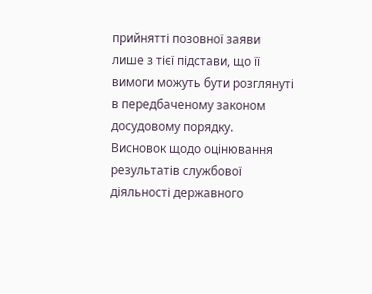прийнятті позовної заяви лише з тієї підстави, що її вимоги можуть бути розглянуті в передбаченому законом досудовому порядку.
Висновок щодо оцінювання результатів службової діяльності державного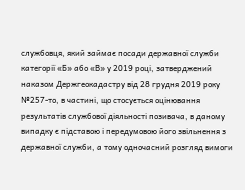службовця, який займає посади державної служби категорії «Б» або «В» у 2019 році, затверджений наказом Держгеокадастру від 28 грудня 2019 року №257-то, в частині, що стосується оцінювання результатів службової діяльності позивача, в даному випадку є підставою і передумовою його звільнення з державної служби, а тому одночасний розгляд вимоги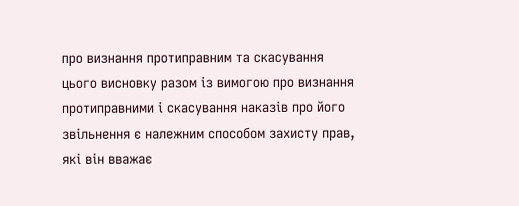про визнання протиправним та скасування цього висновку разом із вимогою про визнання протиправними і скасування наказів про його звільнення є належним способом захисту прав, які він вважає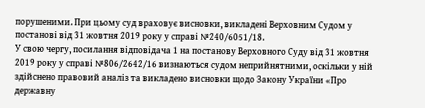порушеними. При цьому суд враховує висновки, викладені Верховним Судом у постанові від 31 жовтня 2019 року у справі №240/6051/18.
У свою чергу, посилання відповідача 1 на постанову Верховного Суду від 31 жовтня 2019 року у справі №806/2642/16 визнаються судом неприйнятними, оскільки у ній здійснено правовий аналіз та викладено висновки щодо Закону України «Про державну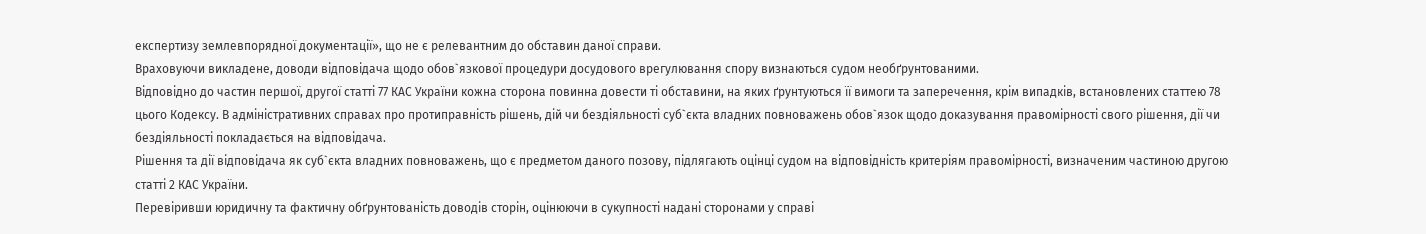експертизу землевпорядної документації», що не є релевантним до обставин даної справи.
Враховуючи викладене, доводи відповідача щодо обов`язкової процедури досудового врегулювання спору визнаються судом необґрунтованими.
Відповідно до частин першої, другої статті 77 КАС України кожна сторона повинна довести ті обставини, на яких ґрунтуються її вимоги та заперечення, крім випадків, встановлених статтею 78 цього Кодексу. В адміністративних справах про протиправність рішень, дій чи бездіяльності суб`єкта владних повноважень обов`язок щодо доказування правомірності свого рішення, дії чи бездіяльності покладається на відповідача.
Рішення та дії відповідача як суб`єкта владних повноважень, що є предметом даного позову, підлягають оцінці судом на відповідність критеріям правомірності, визначеним частиною другою статті 2 КАС України.
Перевіривши юридичну та фактичну обґрунтованість доводів сторін, оцінюючи в сукупності надані сторонами у справі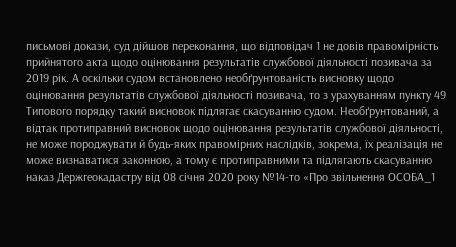письмові докази, суд дійшов переконання, що відповідач 1 не довів правомірність прийнятого акта щодо оцінювання результатів службової діяльності позивача за 2019 рік. А оскільки судом встановлено необґрунтованість висновку щодо оцінювання результатів службової діяльності позивача, то з урахуванням пункту 49 Типового порядку такий висновок підлягає скасуванню судом. Необґрунтований, а відтак протиправний висновок щодо оцінювання результатів службової діяльності, не може породжувати й будь-яких правомірних наслідків, зокрема, їх реалізація не може визнаватися законною, а тому є протиправними та підлягають скасуванню наказ Держгеокадастру від 08 січня 2020 року №14-то «Про звільнення ОСОБА_1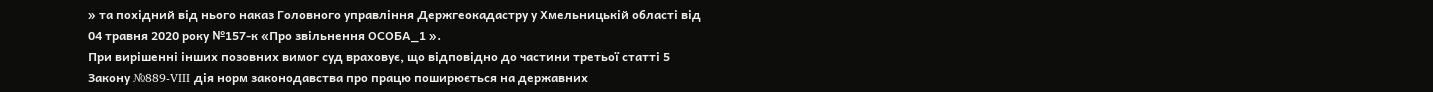» та похідний від нього наказ Головного управління Держгеокадастру у Хмельницькій області від 04 травня 2020 року №157-к «Про звільнення ОСОБА_1 ».
При вирішенні інших позовних вимог суд враховує, що відповідно до частини третьої статті 5 Закону №889-VIII дія норм законодавства про працю поширюється на державних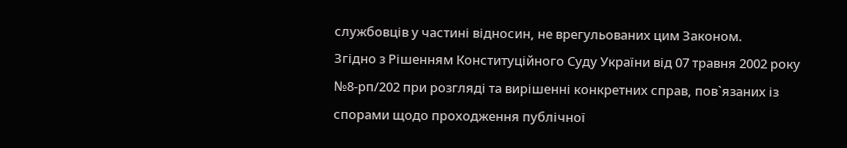службовців у частині відносин, не врегульованих цим Законом.
Згідно з Рішенням Конституційного Суду України від 07 травня 2002 року №8-рп/202 при розгляді та вирішенні конкретних справ, пов`язаних із спорами щодо проходження публічної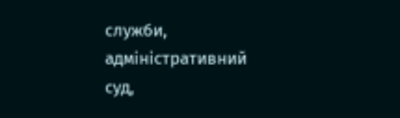служби, адміністративний суд,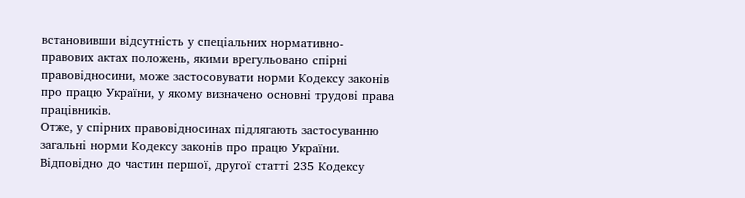встановивши відсутність у спеціальних нормативно-правових актах положень, якими врегульовано спірні правовідносини, може застосовувати норми Кодексу законів про працю України, у якому визначено основні трудові права працівників.
Отже, у спірних правовідносинах підлягають застосуванню загальні норми Кодексу законів про працю України.
Відповідно до частин першої, другої статті 235 Кодексу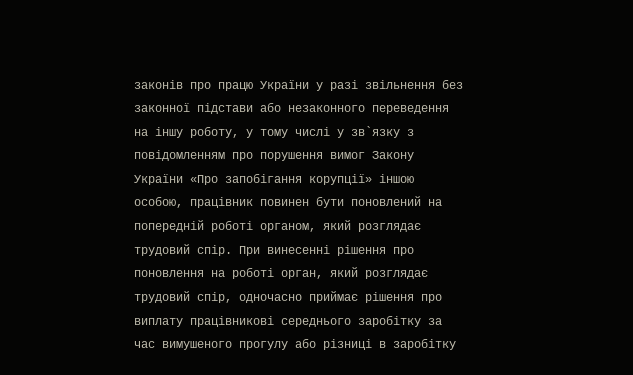законів про працю України у разі звільнення без законної підстави або незаконного переведення на іншу роботу, у тому числі у зв`язку з повідомленням про порушення вимог Закону України «Про запобігання корупції» іншою особою, працівник повинен бути поновлений на попередній роботі органом, який розглядає трудовий спір. При винесенні рішення про поновлення на роботі орган, який розглядає трудовий спір, одночасно приймає рішення про виплату працівникові середнього заробітку за час вимушеного прогулу або різниці в заробітку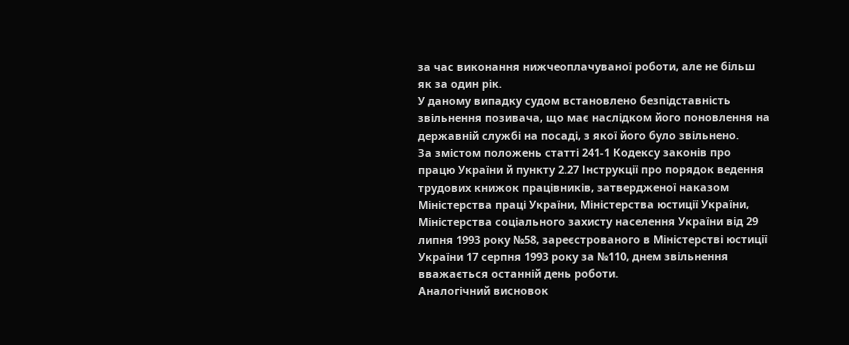за час виконання нижчеоплачуваної роботи, але не більш як за один рік.
У даному випадку судом встановлено безпідставність звільнення позивача, що має наслідком його поновлення на державній службі на посаді, з якої його було звільнено.
За змістом положень статті 241-1 Кодексу законів про працю України й пункту 2.27 Інструкції про порядок ведення трудових книжок працівників, затвердженої наказом Міністерства праці України, Міністерства юстиції України, Міністерства соціального захисту населення України від 29 липня 1993 року №58, зареєстрованого в Міністерстві юстиції України 17 серпня 1993 року за №110, днем звільнення вважається останній день роботи.
Аналогічний висновок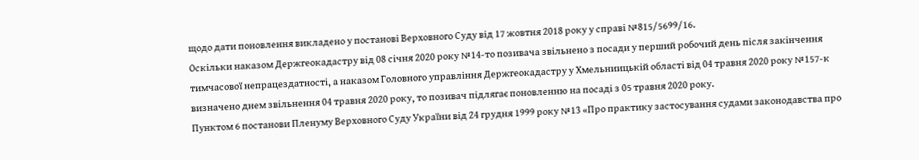щодо дати поновлення викладено у постанові Верховного Суду від 17 жовтня 2018 року у справі №815/5699/16.
Оскільки наказом Держгеокадастру від 08 січня 2020 року №14-то позивача звільнено з посади у перший робочий день після закінчення тимчасової непрацездатності, а наказом Головного управління Держгеокадастру у Хмельниицькій області від 04 травня 2020 року №157-к визначено днем звільнення 04 травня 2020 року, то позивач підлягає поновленню на посаді з 05 травня 2020 року.
Пунктом 6 постанови Пленуму Верховного Суду України від 24 грудня 1999 року №13 «Про практику застосування судами законодавства про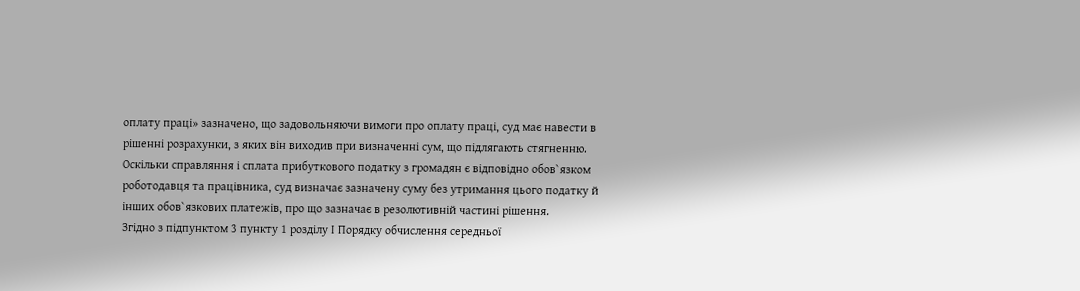оплату праці» зазначено, що задовольняючи вимоги про оплату праці, суд має навести в рішенні розрахунки, з яких він виходив при визначенні сум, що підлягають стягненню. Оскільки справляння і сплата прибуткового податку з громадян є відповідно обов`язком роботодавця та працівника, суд визначає зазначену суму без утримання цього податку й інших обов`язкових платежів, про що зазначає в резолютивній частині рішення.
Згідно з підпунктом 3 пункту 1 розділу І Порядку обчислення середньої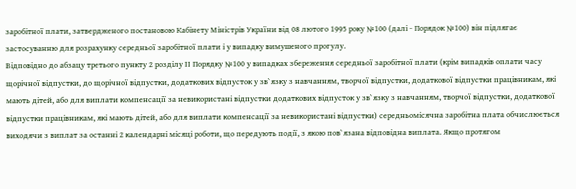заробітної плати, затвердженого постановою Кабінету Міністрів України від 08 лютого 1995 року №100 (далі - Порядок №100) він підлягає застосуванню для розрахунку середньої заробітної плати і у випадку вимушеного прогулу.
Відповідно до абзацу третього пункту 2 розділу ІІ Порядку №100 у випадках збереження середньої заробітної плати (крім випадків оплати часу щорічної відпустки, до щорічної відпустки, додаткових відпусток у зв`язку з навчанням, творчої відпустки, додаткової відпустки працівникам, які мають дітей, або для виплати компенсації за невикористані відпустки додаткових відпусток у зв`язку з навчанням, творчої відпустки, додаткової відпустки працівникам, які мають дітей, або для виплати компенсації за невикористані відпустки) середньомісячна заробітна плата обчислюється виходячи з виплат за останні 2 календарні місяці роботи, що передують події, з якою пов`язана відповідна виплата. Якщо протягом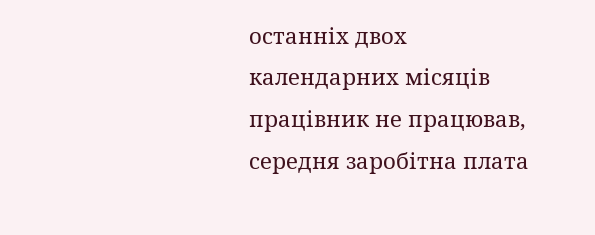останніх двох календарних місяців працівник не працював, середня заробітна плата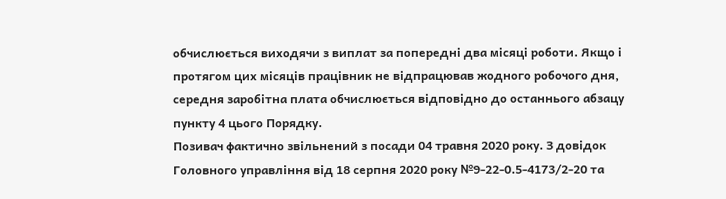обчислюється виходячи з виплат за попередні два місяці роботи. Якщо і протягом цих місяців працівник не відпрацював жодного робочого дня, середня заробітна плата обчислюється відповідно до останнього абзацу пункту 4 цього Порядку.
Позивач фактично звільнений з посади 04 травня 2020 року. З довідок Головного управління від 18 серпня 2020 року №9-22-0.5-4173/2-20 та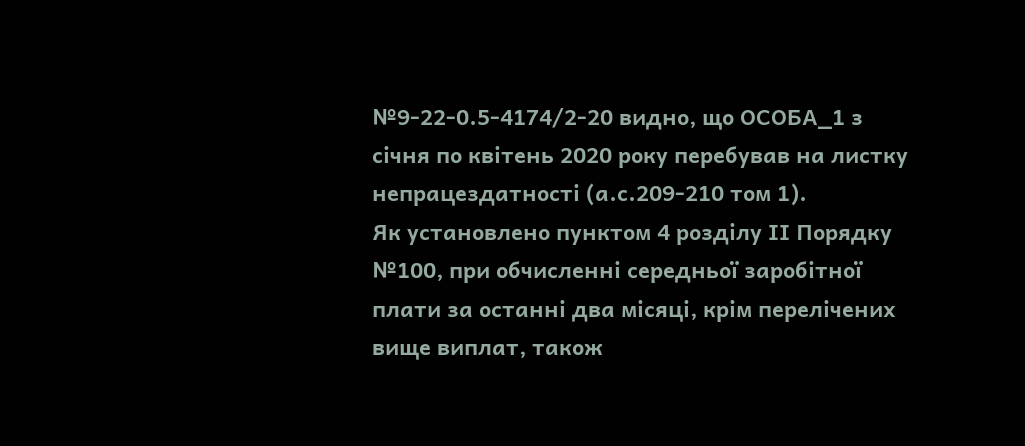№9-22-0.5-4174/2-20 видно, що ОСОБА_1 з січня по квітень 2020 року перебував на листку непрацездатності (а.с.209-210 том 1).
Як установлено пунктом 4 розділу ІІ Порядку №100, при обчисленні середньої заробітної плати за останні два місяці, крім перелічених вище виплат, також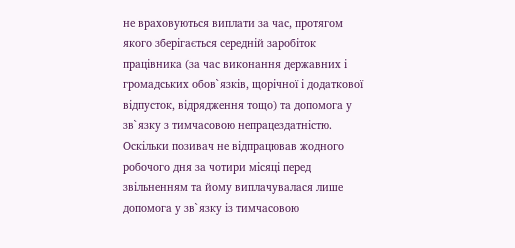не враховуються виплати за час, протягом якого зберігається середній заробіток працівника (за час виконання державних і громадських обов`язків, щорічної і додаткової відпусток, відрядження тощо) та допомога у зв`язку з тимчасовою непрацездатністю.
Оскільки позивач не відпрацював жодного робочого дня за чотири місяці перед звільненням та йому виплачувалася лише допомога у зв`язку із тимчасовою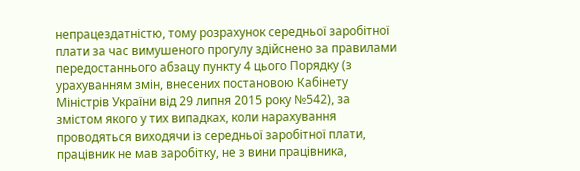непрацездатністю, тому розрахунок середньої заробітної плати за час вимушеного прогулу здійснено за правилами передостаннього абзацу пункту 4 цього Порядку (з урахуванням змін, внесених постановою Кабінету Міністрів України від 29 липня 2015 року №542), за змістом якого у тих випадках, коли нарахування проводяться виходячи із середньої заробітної плати, працівник не мав заробітку, не з вини працівника,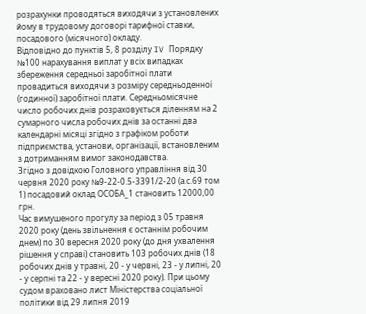розрахунки проводяться виходячи з установлених йому в трудовому договорі тарифної ставки, посадового (місячного) окладу.
Відповідно до пунктів 5, 8 розділу IV Порядку №100 нарахування виплат у всіх випадках збереження середньої заробітної плати провадиться виходячи з розміру середньоденної (годинної) заробітної плати. Середньомісячне число робочих днів розраховується діленням на 2 сумарного числа робочих днів за останні два календарні місяці згідно з графіком роботи підприємства, установи, організації, встановленим з дотриманням вимог законодавства.
Згідно з довідкою Головного управління від 30 червня 2020 року №9-22-0.5-3391/2-20 (а.с.69 том 1) посадовий оклад ОСОБА_1 становить 12000,00 грн.
Час вимушеного прогулу за період з 05 травня 2020 року (день звільнення є останнім робочим днем) по 30 вересня 2020 року (до дня ухвалення рішення у справі) становить 103 робочих днів (18 робочих днів у травні, 20 - у червні, 23 - у липні, 20 - у серпні та 22 - у вересні 2020 року). При цьому судом враховано лист Міністерства соціальної політики від 29 липня 2019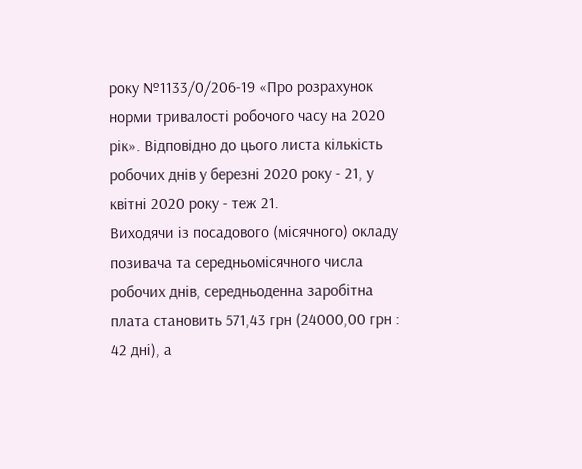року №1133/0/206-19 «Про розрахунок норми тривалості робочого часу на 2020 рік». Відповідно до цього листа кількість робочих днів у березні 2020 року - 21, у квітні 2020 року - теж 21.
Виходячи із посадового (місячного) окладу позивача та середньомісячного числа робочих днів, середньоденна заробітна плата становить 571,43 грн (24000,00 грн : 42 дні), а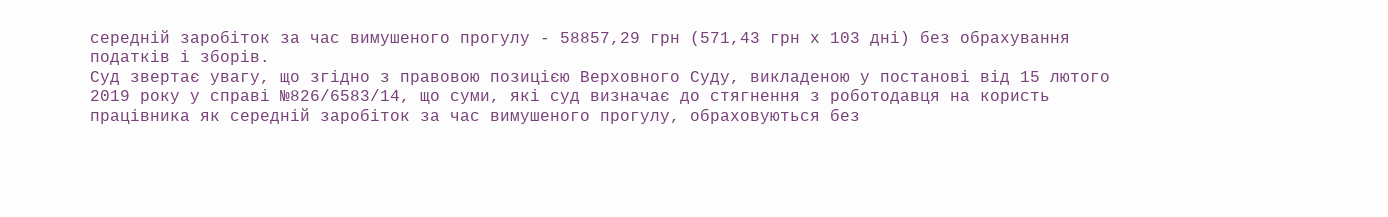середній заробіток за час вимушеного прогулу - 58857,29 грн (571,43 грн х 103 дні) без обрахування податків і зборів.
Суд звертає увагу, що згідно з правовою позицією Верховного Суду, викладеною у постанові від 15 лютого 2019 року у справі №826/6583/14, що суми, які суд визначає до стягнення з роботодавця на користь працівника як середній заробіток за час вимушеного прогулу, обраховуються без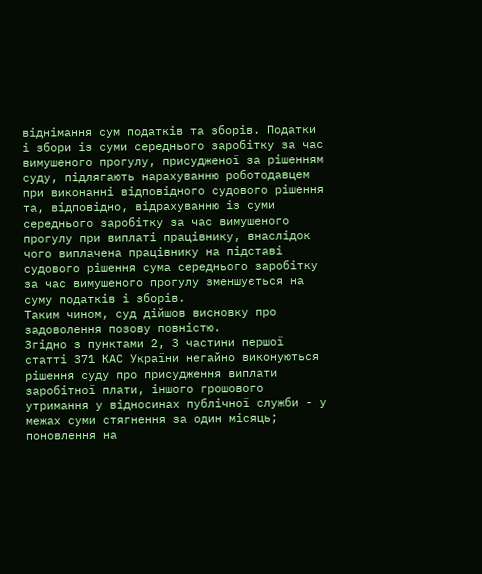віднімання сум податків та зборів. Податки і збори із суми середнього заробітку за час вимушеного прогулу, присудженої за рішенням суду, підлягають нарахуванню роботодавцем при виконанні відповідного судового рішення та, відповідно, відрахуванню із суми середнього заробітку за час вимушеного прогулу при виплаті працівнику, внаслідок чого виплачена працівнику на підставі судового рішення сума середнього заробітку за час вимушеного прогулу зменшується на суму податків і зборів.
Таким чином, суд дійшов висновку про задоволення позову повністю.
Згідно з пунктами 2, 3 частини першої статті 371 КАС України негайно виконуються рішення суду про присудження виплати заробітної плати, іншого грошового утримання у відносинах публічної служби - у межах суми стягнення за один місяць; поновлення на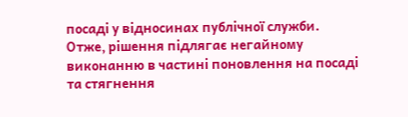посаді у відносинах публічної служби.
Отже, рішення підлягає негайному виконанню в частині поновлення на посаді та стягнення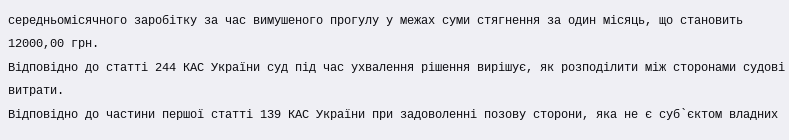середньомісячного заробітку за час вимушеного прогулу у межах суми стягнення за один місяць, що становить 12000,00 грн.
Відповідно до статті 244 КАС України суд під час ухвалення рішення вирішує, як розподілити між сторонами судові витрати.
Відповідно до частини першої статті 139 КАС України при задоволенні позову сторони, яка не є суб`єктом владних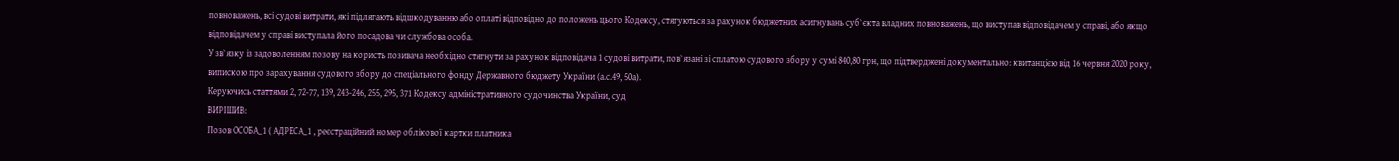повноважень, всі судові витрати, які підлягають відшкодуванню або оплаті відповідно до положень цього Кодексу, стягуються за рахунок бюджетних асигнувань суб`єкта владних повноважень, що виступав відповідачем у справі, або якщо відповідачем у справі виступала його посадова чи службова особа.
У зв`язку із задоволенням позову на користь позивача необхідно стягнути за рахунок відповідача 1 судові витрати, пов`язані зі сплатою судового збору у сумі 840,80 грн, що підтверджені документально: квитанцією від 16 червня 2020 року, випискою про зарахування судового збору до спеціального фонду Державного бюджету України (а.с.49, 50а).
Керуючись статтями 2, 72-77, 139, 243-246, 255, 295, 371 Кодексу адміністративного судочинства України, суд
ВИРІШИВ:
Позов ОСОБА_1 ( АДРЕСА_1 , реєстраційний номер облікової картки платника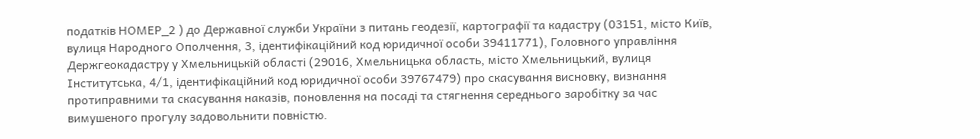податків НОМЕР_2 ) до Державної служби України з питань геодезії, картографії та кадастру (03151, місто Київ, вулиця Народного Ополчення, 3, ідентифікаційний код юридичної особи 39411771), Головного управління Держгеокадастру у Хмельницькій області (29016, Хмельницька область, місто Хмельницький, вулиця Інститутська, 4/1, ідентифікаційний код юридичної особи 39767479) про скасування висновку, визнання протиправними та скасування наказів, поновлення на посаді та стягнення середнього заробітку за час вимушеного прогулу задовольнити повністю.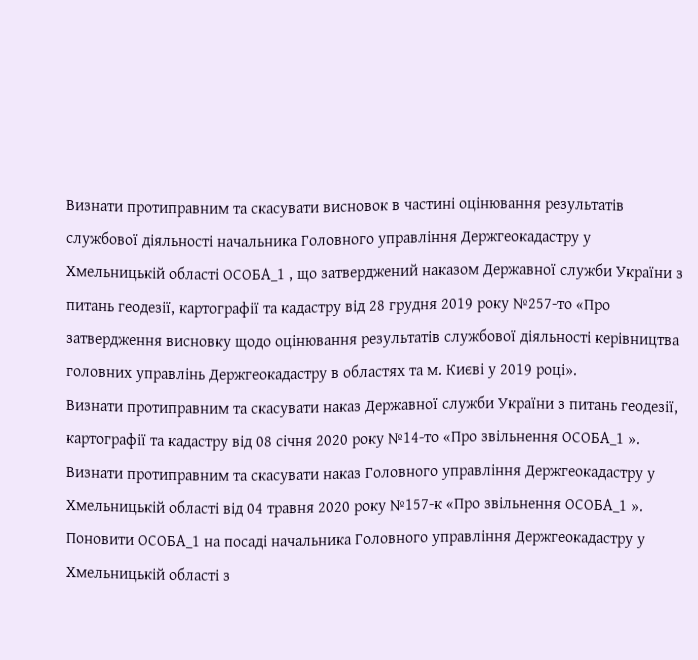Визнати протиправним та скасувати висновок в частині оцінювання результатів службової діяльності начальника Головного управління Держгеокадастру у Хмельницькій області ОСОБА_1 , що затверджений наказом Державної служби України з питань геодезії, картографії та кадастру від 28 грудня 2019 року №257-то «Про затвердження висновку щодо оцінювання результатів службової діяльності керівництва головних управлінь Держгеокадастру в областях та м. Києві у 2019 році».
Визнати протиправним та скасувати наказ Державної служби України з питань геодезії, картографії та кадастру від 08 січня 2020 року №14-то «Про звільнення ОСОБА_1 ».
Визнати протиправним та скасувати наказ Головного управління Держгеокадастру у Хмельницькій області від 04 травня 2020 року №157-к «Про звільнення ОСОБА_1 ».
Поновити ОСОБА_1 на посаді начальника Головного управління Держгеокадастру у Хмельницькій області з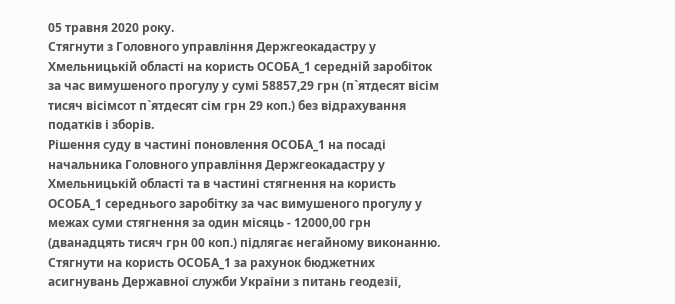05 травня 2020 року.
Стягнути з Головного управління Держгеокадастру у Хмельницькій області на користь ОСОБА_1 середній заробіток за час вимушеного прогулу у сумі 58857,29 грн (п`ятдесят вісім тисяч вісімсот п`ятдесят сім грн 29 коп.) без відрахування податків і зборів.
Рішення суду в частині поновлення ОСОБА_1 на посаді начальника Головного управління Держгеокадастру у Хмельницькій області та в частині стягнення на користь ОСОБА_1 середнього заробітку за час вимушеного прогулу у межах суми стягнення за один місяць - 12000,00 грн (дванадцять тисяч грн 00 коп.) підлягає негайному виконанню.
Стягнути на користь ОСОБА_1 за рахунок бюджетних асигнувань Державної служби України з питань геодезії,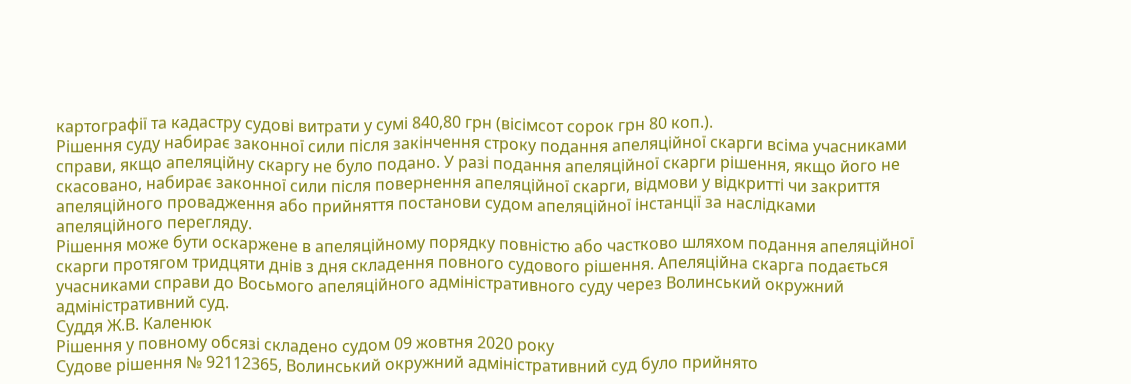картографії та кадастру судові витрати у сумі 840,80 грн (вісімсот сорок грн 80 коп.).
Рішення суду набирає законної сили після закінчення строку подання апеляційної скарги всіма учасниками справи, якщо апеляційну скаргу не було подано. У разі подання апеляційної скарги рішення, якщо його не скасовано, набирає законної сили після повернення апеляційної скарги, відмови у відкритті чи закриття апеляційного провадження або прийняття постанови судом апеляційної інстанції за наслідками апеляційного перегляду.
Рішення може бути оскаржене в апеляційному порядку повністю або частково шляхом подання апеляційної скарги протягом тридцяти днів з дня складення повного судового рішення. Апеляційна скарга подається учасниками справи до Восьмого апеляційного адміністративного суду через Волинський окружний адміністративний суд.
Суддя Ж.В. Каленюк
Рішення у повному обсязі складено судом 09 жовтня 2020 року
Судове рішення № 92112365, Волинський окружний адміністративний суд було прийнято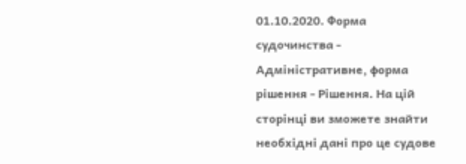01.10.2020. Форма судочинства - Адміністративне, форма рішення - Рішення. На цій сторінці ви зможете знайти необхідні дані про це судове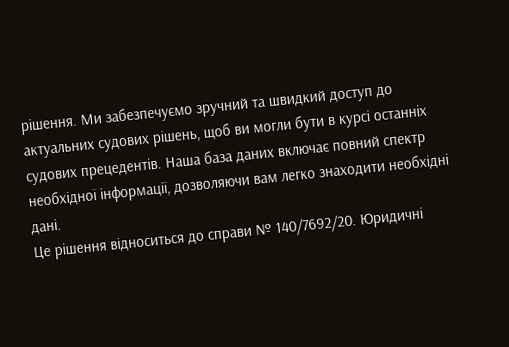рішення. Ми забезпечуємо зручний та швидкий доступ до актуальних судових рішень, щоб ви могли бути в курсі останніх судових прецедентів. Наша база даних включає повний спектр необхідної інформації, дозволяючи вам легко знаходити необхідні дані.
Це рішення відноситься до справи № 140/7692/20. Юридичні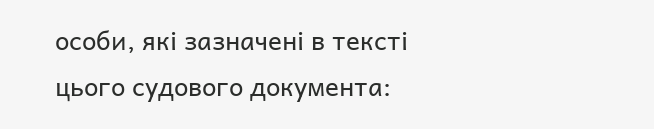особи, які зазначені в тексті цього судового документа: